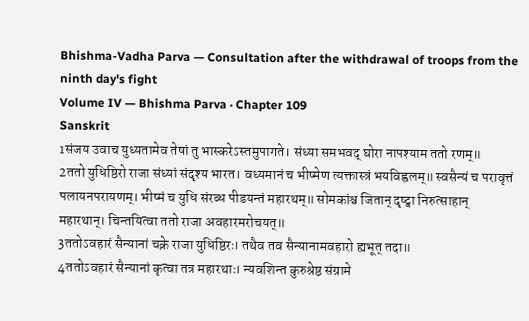Bhishma-Vadha Parva — Consultation after the withdrawal of troops from the ninth day's fight
Volume IV — Bhishma Parva · Chapter 109
Sanskrit
1संजय उवाच युध्यतामेव तेषां तु भास्करेऽस्तमुपागते। संध्या समभवद् घोरा नापश्याम ततो रणम्॥
2ततो युधिष्ठिरो राजा संध्यां संदृश्य भारत। वध्यमानं च भीष्मेण त्यक्तास्त्रं भयविह्वलम्॥ स्वसैन्यं च परावृत्तं पलायनपरायणम्। भीष्मं च युधि संरब्ध पीडयन्तं महारथम्॥ सोमकांश्च जितान् दृष्ट्वा निरुत्साहान् महारथान्। चिन्तयित्वा ततो राजा अवहारमरोचयत्॥
3ततोऽवहारं सैन्यानां चक्रे राजा युधिष्ठिरः। तथैव तव सैन्यानामवहारो ह्यभूत् तदा॥
4ततोऽवहारं सैन्यानां कृत्वा तत्र महारथाः। न्यवशिन्त कुरुश्रेष्ठ संग्रामे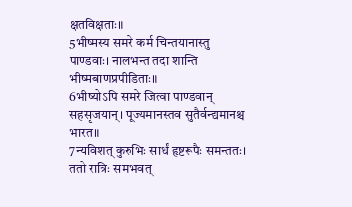क्षतविक्षताः॥
5भीष्मस्य समरे कर्म चिन्तयानास्तु पाण्डवाः। नालभन्त तदा शान्ति भीष्मबाणप्रपीडिताः॥
6भीष्योऽपि समरे जित्वा पाण्डवान् सहसृजयान्। पूज्यमानस्तव सुतैर्वन्द्यमानश्च भारत॥
7न्यविशत् कुरुभिः सार्धं हृष्टरूपैः समन्ततः। ततो रात्रिः समभवत्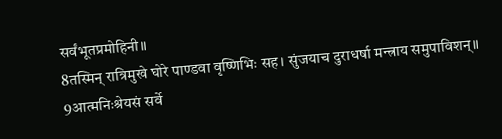सर्वंभूतप्रमोहिनी॥
8तस्मिन् रात्रिमुखे घोरे पाण्डवा वृष्णिभिः सह। सुंजयाच दुराधर्षा मन्त्राय समुपाविशन्॥
9आत्मनिःश्रेयसं सर्वे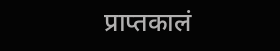प्राप्तकालं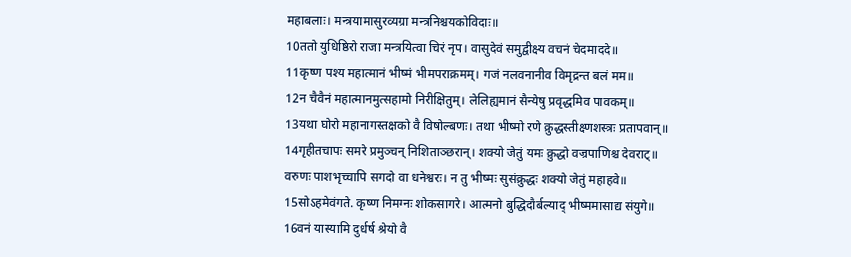महाबलाः। मन्त्रयामासुरव्यग्रा मन्त्रनिश्चयकोविदाः॥
10ततो युधिष्ठिरो राजा मन्त्रयित्वा चिरं नृप। वासुदेवं समुद्वीक्ष्य वचनं चेदमाददे॥
11कृष्ण पश्य महात्मानं भीष्मं भीमपराक्रमम्। गजं नलवनानीव विमृद्रन्त बलं मम॥
12न चैवैनं महात्मानमुत्सहामो निरीक्षितुम्। लेलिह्यमानं सैन्येषु प्रवृद्धमिव पावकम्॥
13यथा घोरो महानागस्तक्षको वै विषोल्बणः। तथा भीष्मो रणे क्रुद्धस्तीक्ष्णशस्त्रः प्रतापवान्॥
14गृहीतचापः समरे प्रमुञ्चन् निशिताञ्छरान्। शक्यो जेतुं यमः क्रुद्धो वज्रपाणिश्च देवराट्॥ वरुणः पाशभृच्चापि सगदो वा धनेश्वरः। न तु भीष्मः सुसंक्रुद्धः शक्यो जेतुं महाहवे॥
15सोऽहमेवंगते. कृष्ण निमग्नः शोकसागरे। आत्मनो बुद्धिदौर्बल्याद् भीष्ममासाद्य संयुगे॥
16वनं यास्यामि दुर्धर्ष श्रेयो वै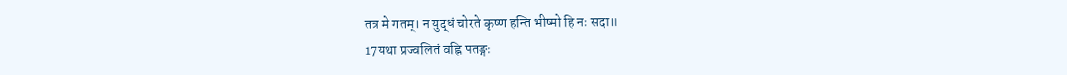तत्र मे गतम्। न युद्धं चोरते कृष्ण हन्ति भीष्मो हि नः सदा॥
17यथा प्रज्वलितं वह्नि पतङ्गः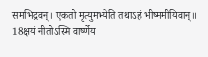समभिद्रवन्। एकतो मृत्युमभ्येति तथाऽहं भीष्ममीयिवान्॥
18क्षयं नीतोऽस्मि वार्ष्णेय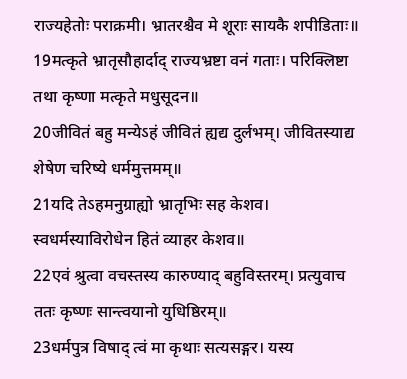राज्यहेतोः पराक्रमी। भ्रातरश्चैव मे शूराः सायकै शपीडिताः॥
19मत्कृते भ्रातृसौहार्दाद् राज्यभ्रष्टा वनं गताः। परिक्लिष्टा तथा कृष्णा मत्कृते मधुसूदन॥
20जीवितं बहु मन्येऽहं जीवितं ह्यद्य दुर्लभम्। जीवितस्याद्य शेषेण चरिष्ये धर्ममुत्तमम्॥
21यदि तेऽहमनुग्राह्यो भ्रातृभिः सह केशव। स्वधर्मस्याविरोधेन हितं व्याहर केशव॥
22एवं श्रुत्वा वचस्तस्य कारुण्याद् बहुविस्तरम्। प्रत्युवाच ततः कृष्णः सान्त्वयानो युधिष्ठिरम्॥
23धर्मपुत्र विषाद् त्वं मा कृथाः सत्यसङ्गर। यस्य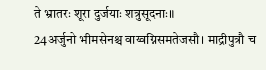ते भ्रातरः शूरा दुर्जयाः शत्रुसूदनाः॥
24अर्जुनो भीमसेनश्च वाय्वग्निसमतेजसौ। माद्रीपुत्रौ च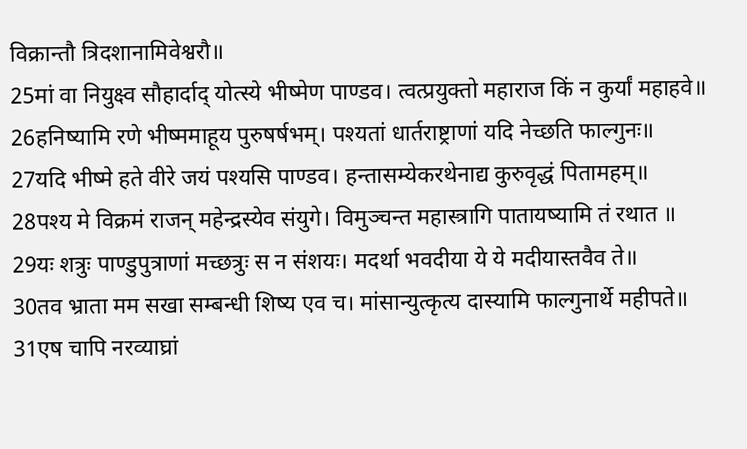विक्रान्तौ त्रिदशानामिवेश्वरौ॥
25मां वा नियुक्ष्व सौहार्दाद् योत्स्ये भीष्मेण पाण्डव। त्वत्प्रयुक्तो महाराज किं न कुर्यां महाहवे॥
26हनिष्यामि रणे भीष्ममाहूय पुरुषर्षभम्। पश्यतां धार्तराष्ट्राणां यदि नेच्छति फाल्गुनः॥
27यदि भीष्मे हते वीरे जयं पश्यसि पाण्डव। हन्तासम्येकरथेनाद्य कुरुवृद्धं पितामहम्॥
28पश्य मे विक्रमं राजन् महेन्द्रस्येव संयुगे। विमुञ्चन्त महास्त्रागि पातायष्यामि तं रथात ॥
29यः शत्रुः पाण्डुपुत्राणां मच्छत्रुः स न संशयः। मदर्था भवदीया ये ये मदीयास्तवैव ते॥
30तव भ्राता मम सखा सम्बन्धी शिष्य एव च। मांसान्युत्कृत्य दास्यामि फाल्गुनार्थे महीपते॥
31एष चापि नरव्याघ्रां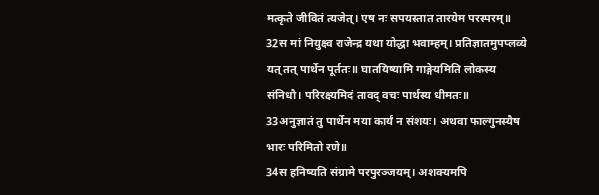मत्कृते जीवितं त्यजेत्। एष नः सपयस्तात तारयेम परस्परम्॥
32स मां नियुक्ष्व राजेन्द्र यथा योद्धा भवाम्हम्। प्रतिज्ञातमुपप्लव्ये यत् तत् पार्थेन पूर्ततः॥ घातयिष्यामि गाङ्गेयमिति लोकस्य संनिधौ। परिरक्ष्यमिदं तावद् वचः पार्थस्य धीमतः॥
33अनुज्ञातं तु पार्थेन मया कार्यं न संशयः। अथवा फाल्गुनस्यैष भारः परिमितो रणे॥
34स हनिष्यति संग्रामे परपुरञ्जयम्। अशक्यमपि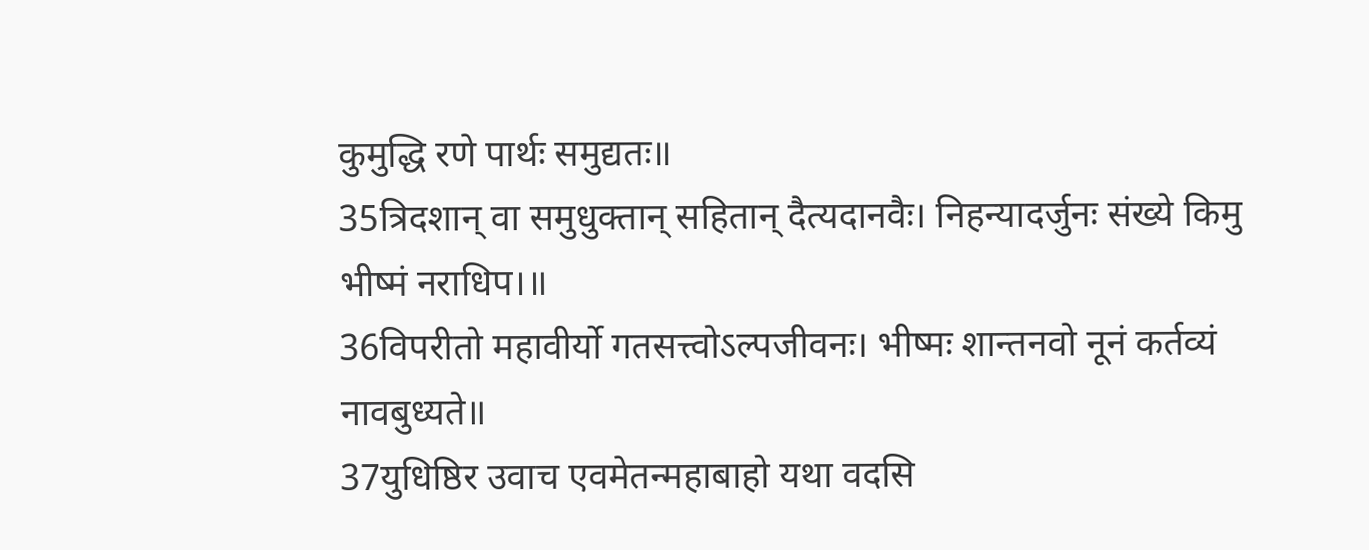कुमुद्धि रणे पार्थः समुद्यतः॥
35त्रिदशान् वा समुधुक्तान् सहितान् दैत्यदानवैः। निहन्यादर्जुनः संख्ये किमु भीष्मं नराधिप।॥
36विपरीतो महावीर्यो गतसत्त्वोऽल्पजीवनः। भीष्मः शान्तनवो नूनं कर्तव्यं नावबुध्यते॥
37युधिष्ठिर उवाच एवमेतन्महाबाहो यथा वदसि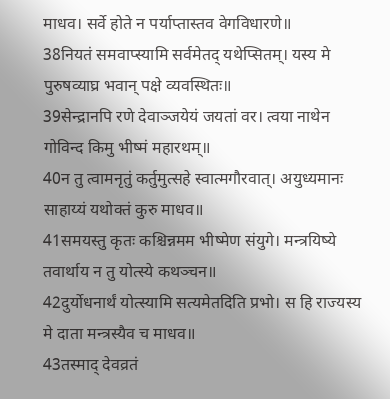माधव। सर्वे होते न पर्याप्तास्तव वेगविधारणे॥
38नियतं समवाप्स्यामि सर्वमेतद् यथेप्सितम्। यस्य मे पुरुषव्याघ्र भवान् पक्षे व्यवस्थितः॥
39सेन्द्रानपि रणे देवाञ्जयेयं जयतां वर। त्वया नाथेन गोविन्द किमु भीष्मं महारथम्॥
40न तु त्वामनृतुं कर्तुमुत्सहे स्वात्मगौरवात्। अयुध्यमानः साहाय्यं यथोक्तं कुरु माधव॥
41समयस्तु कृतः कश्चिन्नमम भीष्मेण संयुगे। मन्त्रयिष्ये तवार्थाय न तु योत्स्ये कथञ्चन॥
42दुर्योधनार्थं योत्स्यामि सत्यमेतदिति प्रभो। स हि राज्यस्य मे दाता मन्त्रस्यैव च माधव॥
43तस्माद् देवव्रतं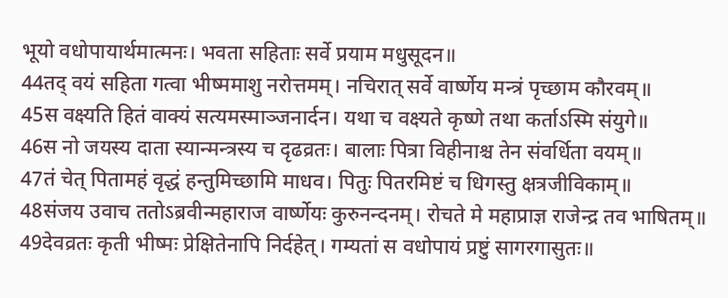भूयो वधोपायार्थमात्मनः। भवता सहिताः सर्वे प्रयाम मधुसूदन॥
44तद् वयं सहिता गत्वा भीष्ममाशु नरोत्तमम्। नचिरात् सर्वे वार्ष्णेय मन्त्रं पृच्छाम कौरवम्॥
45स वक्ष्यति हितं वाक्यं सत्यमस्माञ्जनार्दन। यथा च वक्ष्यते कृष्णे तथा कर्ताऽस्मि संयुगे॥
46स नो जयस्य दाता स्यान्मन्त्रस्य च दृढव्रतः। बालाः पित्रा विहीनाश्च तेन संवर्धिता वयम्॥
47तं चेत् पितामहं वृद्धं हन्तुमिच्छामि माधव। पितुः पितरमिष्टं च धिगस्तु क्षत्रजीविकाम्॥
48संजय उवाच ततोऽब्रवीन्महाराज वार्ष्णेयः कुरुनन्दनम्। रोचते मे महाप्राज्ञ राजेन्द्र तव भाषितम्॥
49देवव्रतः कृती भीष्मः प्रेक्षितेनापि निर्दहेत्। गम्यतां स वधोपायं प्रष्टुं सागरगासुतः॥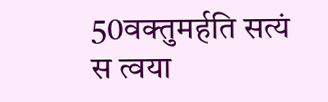50वक्तुमर्हति सत्यं स त्वया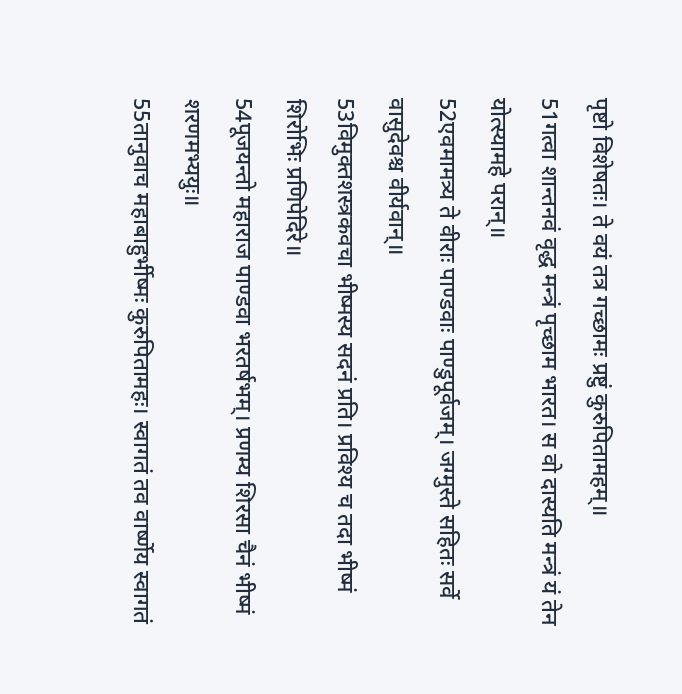पृष्टो विशेषतः। ते वयं तत्र गच्छामः प्रष्टुं कुरुपितामहम्॥
51गत्वा शान्तनवं वृद्ध मन्त्रं पृच्छाम भारत। स वो दास्यति मन्त्रं यं तेन योत्स्यामहे परान्॥
52एवमामत्र्य ते वीराः पाण्डवाः पाण्डुपूर्वजम्। जग्मुस्ते सहितः सर्वे वासुदेवश्च वीर्यवान्॥
53विमुक्तशस्त्रकवचा भीष्मस्य सदनं प्रति। प्रविश्य च तदा भीष्मं शिरोभिः प्रणिपेदिरे॥
54पूजयन्तो महाराज पाण्डवा भरतर्षभम्। प्रणम्य शिरसा चैनं भीष्मं शरणमभ्ययुः॥
55तानुवाच महाबाहुर्भीष्मः कुरुपितामहः। स्वागतं तव वार्ष्णेय स्वागतं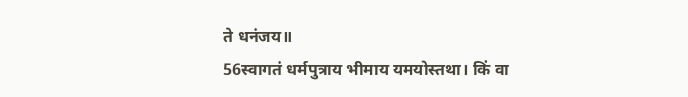ते धनंजय॥
56स्वागतं धर्मपुत्राय भीमाय यमयोस्तथा। किं वा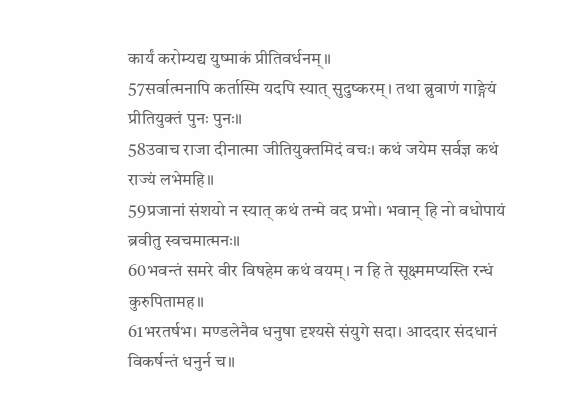कार्यं करोम्यद्य युष्माकं प्रीतिवर्धनम्॥
57सर्वात्मनापि कर्तास्मि यदपि स्यात् सुदुष्करम्। तथा ब्रुवाणं गाङ्गेयं प्रीतियुक्तं पुनः पुनः॥
58उवाच राजा दीनात्मा जीतियुक्तमिदं वचः। कथं जयेम सर्वज्ञ कथं राज्यं लभेमहि॥
59प्रजानां संशयो न स्यात् कथं तन्मे वद प्रभो। भवान् हि नो वधोपायं ब्रवीतु स्वचमात्मनः॥
60भवन्तं समरे वीर विषहेम कथं वयम्। न हि ते सूक्ष्ममप्यस्ति रन्धं कुरुपितामह॥
61भरतर्षभ। मण्डलेनैव धनुषा दृश्यसे संयुगे सदा। आददार संदधानं विकर्षन्तं धनुर्न च॥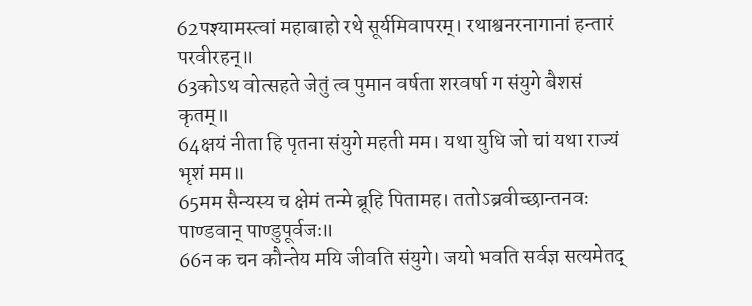62पश्यामस्त्वां महाबाहो रथे सूर्यमिवापरम्। रथाश्वनरनागानां हन्तारं परवीरहन्॥
63कोऽथ वोत्सहते जेतुं त्व पुमान वर्षता शरवर्षा ग संयुगे बैशसं कृतम्॥
64क्षयं नीता हि पृतना संयुगे महती मम। यथा युधि जो चां यथा राज्यं भृशं मम॥
65मम सैन्यस्य च क्षेमं तन्मे ब्रूहि पितामह। ततोऽब्रवीच्छान्तनवः पाण्डवान् पाण्डुपूर्वजः॥
66न क चन कौन्तेय मयि जीवति संयुगे। जयो भवति सर्वज्ञ सत्यमेतद्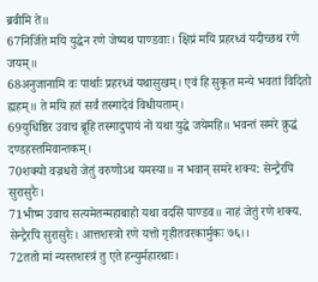ब्रवीमि ते॥
67निर्जिते मयि युद्धेन रणे जेष्यथ पाण्डवाः। क्षिप्रं मयि प्रहरध्वं यदीच्छथ रणे जयम्॥
68अनुजानामि वः पार्थाः प्रहरध्वं यथासुखम्। एवं हि सुकृत मन्ये भवतां विदितो ह्यहम्॥ ते मयि हतं सर्वं तस्मादेवं विधीयताम्।
69युधिष्ठिर उवाच ब्रूहि तस्मादुपायं नो यथा युद्धे जयेमहि॥ भवन्तं समरे क्रुद्धं दण्डहस्तमिवान्तकम्।
70शक्यो वज्रधरो जेतुं वरुणोऽथ यमस्या॥ न भवान् समरे शक्य: सेन्ट्रैरपि सुरासुरैः।
71भीष्म उवाच सत्यमेतन्महाबाहो यथा वदसि पाण्डव॥ नाहं जेतुं रणे शक्य. सेन्ट्रैरपि सुरासुरैः। आत्तशस्त्रो रणे यत्तो गृहीतवरकार्मुकः ७६।।
72ततो मां न्यस्तशस्त्रं तु एते हन्युर्महारथाः।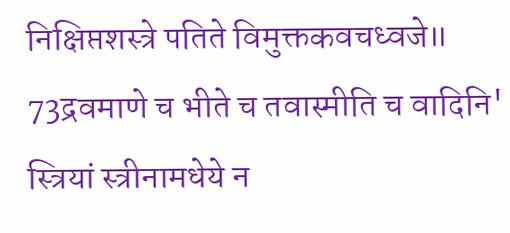निक्षिप्तशस्त्रे पतिते विमुक्तकवचध्वजे॥
73द्रवमाणे च भीते च तवास्मीति च वादिनि' स्त्रियां स्त्रीनामधेये न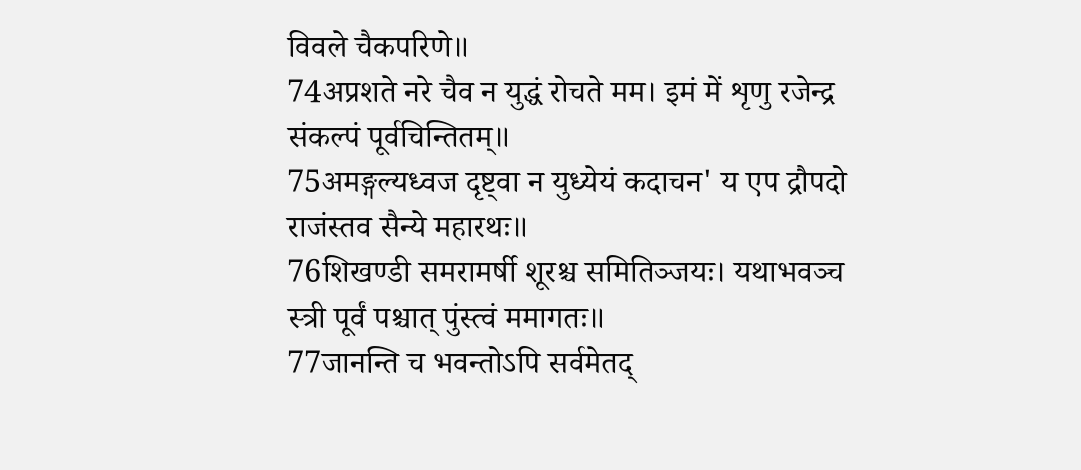विवले चैकपरिणे॥
74अप्रशते नरे चैव न युद्धं रोचते मम। इमं में शृणु रजेन्द्र संकल्पं पूर्वचिन्तितम्॥
75अमङ्गल्यध्वज दृष्ट्वा न युध्येयं कदाचन' य एप द्रौपदो राजंस्तव सैन्ये महारथः॥
76शिखण्डी समरामर्षी शूरश्च समितिञ्जयः। यथाभवञ्च स्त्री पूर्वं पश्चात् पुंस्त्वं ममागतः॥
77जानन्ति च भवन्तोऽपि सर्वमेतद्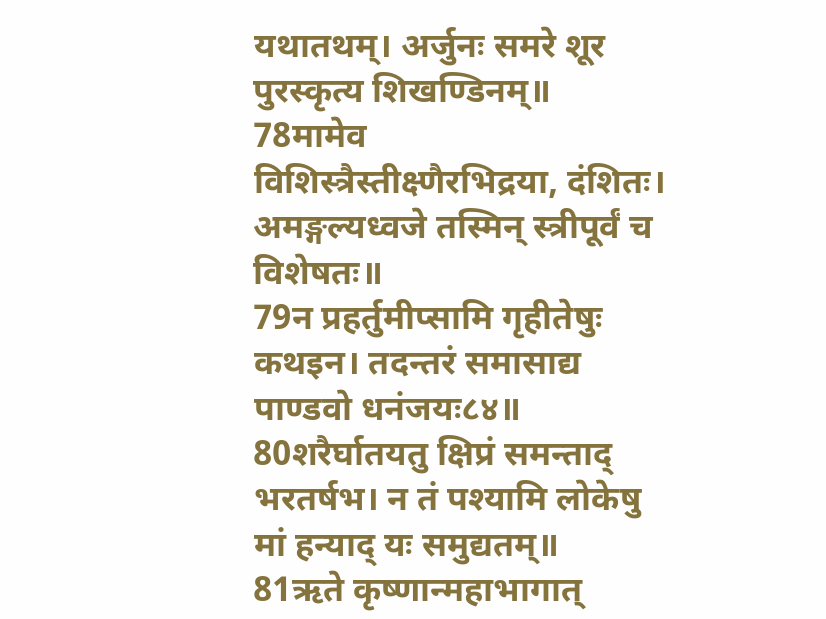यथातथम्। अर्जुनः समरे शूर पुरस्कृत्य शिखण्डिनम्॥
78मामेव विशिस्त्रैस्तीक्ष्णैरभिद्रया, दंशितः। अमङ्गल्यध्वजे तस्मिन् स्त्रीपूर्वं च विशेषतः॥
79न प्रहर्तुमीप्सामि गृहीतेषुः कथइन। तदन्तरं समासाद्य पाण्डवो धनंजयः८४॥
80शरैर्घातयतु क्षिप्रं समन्ताद् भरतर्षभ। न तं पश्यामि लोकेषु मां हन्याद् यः समुद्यतम्॥
81ऋते कृष्णान्महाभागात्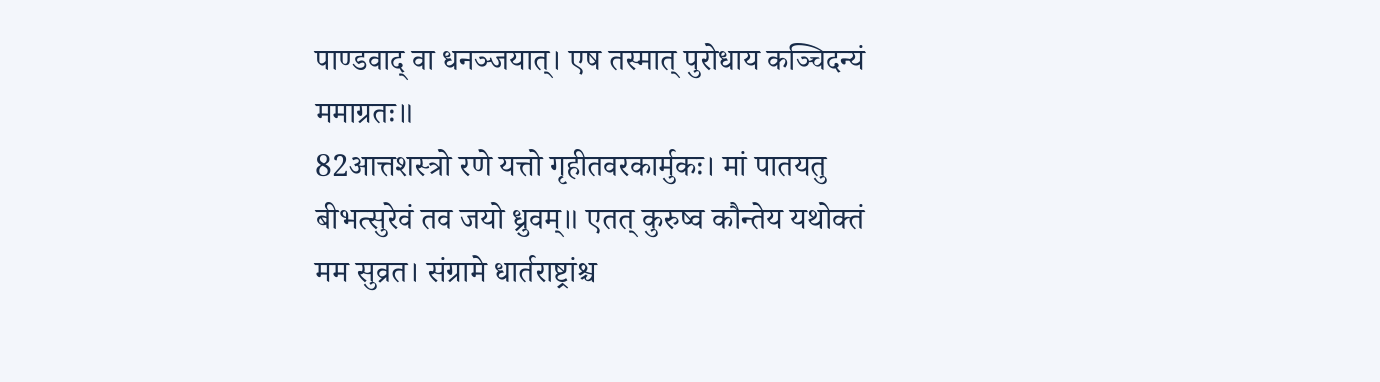पाण्डवाद् वा धनञ्जयात्। एष तस्मात् पुरोधाय कञ्चिदन्यं ममाग्रतः॥
82आत्तशस्त्रो रणे यत्तो गृहीतवरकार्मुकः। मां पातयतु बीभत्सुरेवं तव जयो ध्रुवम्॥ एतत् कुरुष्व कौन्तेय यथोक्तं मम सुव्रत। संग्रामे धार्तराष्ट्रांश्च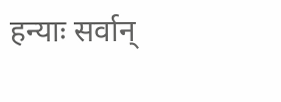हन्याः सर्वान्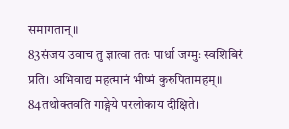समागतान्॥
83संजय उवाच तु ज्ञात्वा ततः पार्धा जग्मुः स्वशिबिरं प्रति। अभिवाद्य महत्मानं भीष्मं कुरुपितामहम्॥
84तथोक्तवति गाङ्गेये परलोकाय दीक्षिते।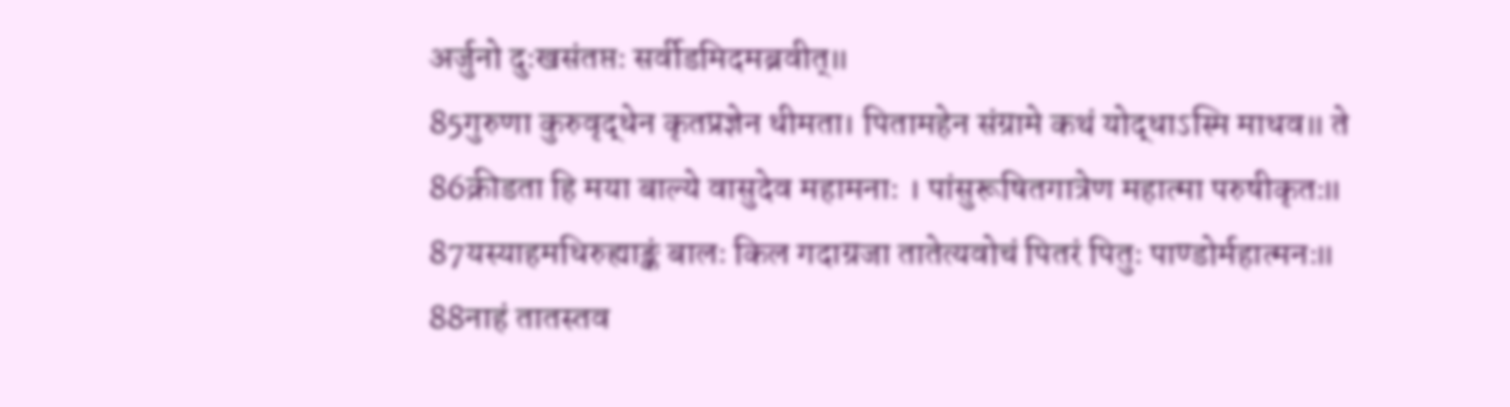अर्जुनो दुःखसंतप्तः सर्वीडमिदमब्रवीत्॥
85गुरुणा कुरुवृद्धेन कृतप्रज्ञेन धीमता। पितामहेन संग्रामे कथं योद्धाऽस्मि माधव॥ ते
86क्रीडता हि मया बाल्ये वासुदेव महामनाः । पांसुरूषितगात्रेण महात्मा परुषीकृतः॥
87यस्याहमधिरुह्याङ्कं बालः किल गदाग्रजा तातेत्यवोचं पितरं पितुः पाण्डोर्महात्मनः॥
88नाहं तातस्तव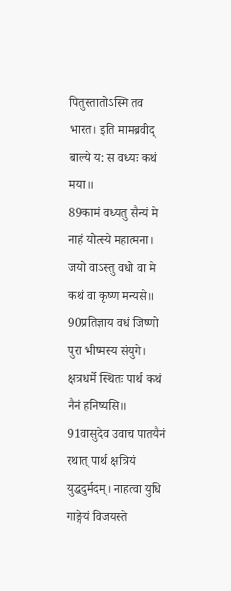पितुस्तातोऽस्मि तव भारत। इति मामब्रवीद् बाल्ये य: स वध्यः कथं मया॥
89कामं वध्यतु सैन्यं मे नाहं योत्स्ये महात्मना। जयो वाऽस्तु वधो वा मे कथं वा कृष्ण मन्यसे॥
90प्रतिज्ञाय वधं जिष्णो पुरा भीष्मस्य संयुगे। क्षत्रधर्मे स्थितः पार्थ कथं नैनं हनिष्यसि॥
91वासुदेव उवाच पातयैनं रथात् पार्थ क्षत्रियं युद्धदुर्मदम्। नाहत्वा युधि गाङ्गेयं विजयस्ते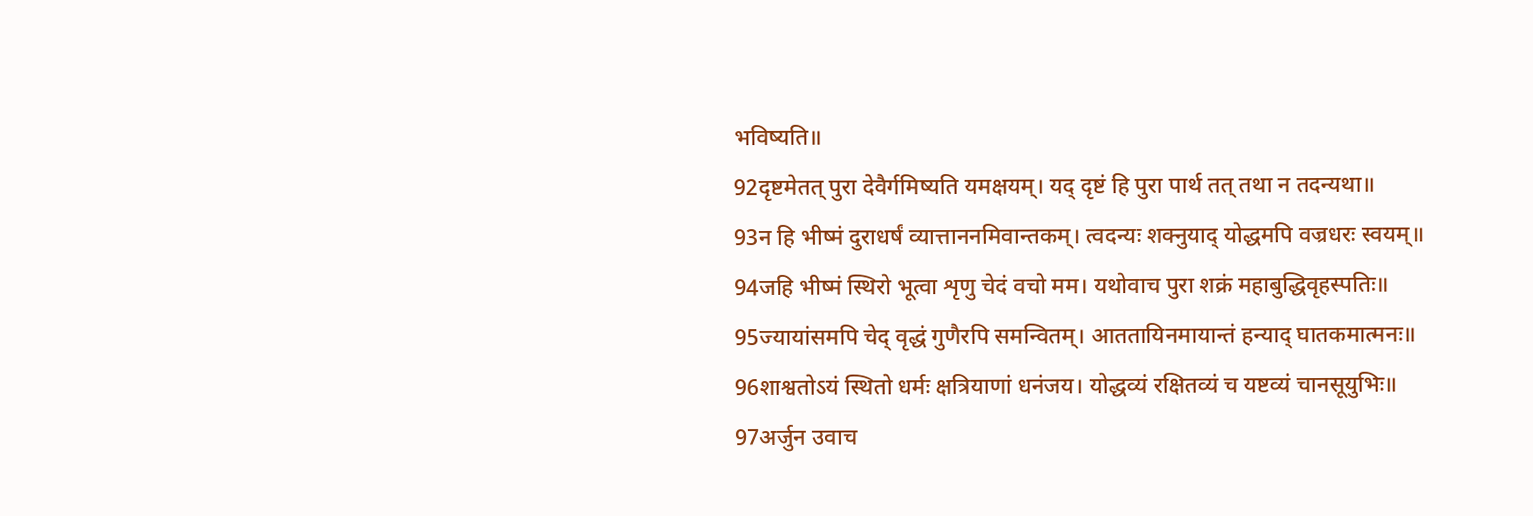भविष्यति॥
92दृष्टमेतत् पुरा देवैर्गमिष्यति यमक्षयम्। यद् दृष्टं हि पुरा पार्थ तत् तथा न तदन्यथा॥
93न हि भीष्मं दुराधर्षं व्यात्ताननमिवान्तकम्। त्वदन्यः शक्नुयाद् योद्धमपि वज्रधरः स्वयम्॥
94जहि भीष्मं स्थिरो भूत्वा शृणु चेदं वचो मम। यथोवाच पुरा शक्रं महाबुद्धिवृहस्पतिः॥
95ज्यायांसमपि चेद् वृद्धं गुणैरपि समन्वितम्। आततायिनमायान्तं हन्याद् घातकमात्मनः॥
96शाश्वतोऽयं स्थितो धर्मः क्षत्रियाणां धनंजय। योद्धव्यं रक्षितव्यं च यष्टव्यं चानसूयुभिः॥
97अर्जुन उवाच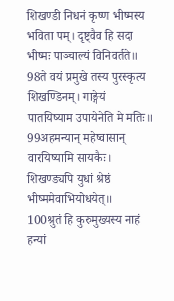शिखण्डी निधनं कृष्ण भीष्मस्य भविता पम्। दृष्ट्वैव हि सदा भीष्मः पाञ्चाल्यं विनिवर्तते॥
98ते वयं प्रमुखे तस्य पुरस्कृत्य शिखण्डिनम्। गाङ्गेयं पातयिष्याम उपायेनेति मे मतिः॥
99अहमन्यान् महेष्वासान् वारयिष्यामि सायकैः। शिखण्ड्यपि युधां श्रेष्ठं भीष्ममेवाभियोधयेत्॥
100श्रुतं हि कुरुमुख्यस्य नाहं हन्यां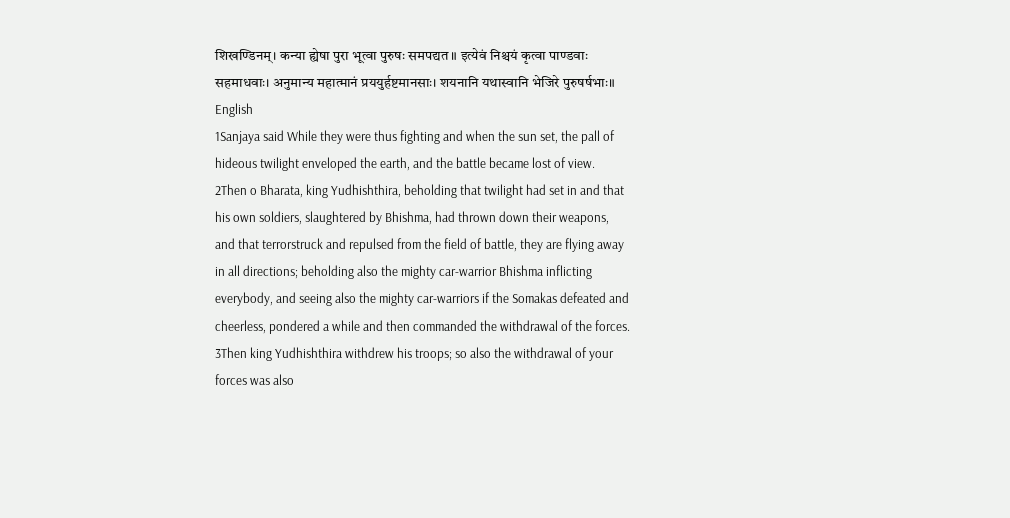शिखण्डिनम्। कन्या ह्येषा पुरा भूत्वा पुरुषः समपद्यत॥ इत्येवं निश्चयं कृत्वा पाण्डवाः सहमाधवाः। अनुमान्य महात्मानं प्रययुर्हष्टमानसाः। शयनानि यथास्वानि भेजिरे पुरुषर्षभाः॥
English
1Sanjaya said While they were thus fighting and when the sun set, the pall of hideous twilight enveloped the earth, and the battle became lost of view.
2Then o Bharata, king Yudhishthira, beholding that twilight had set in and that his own soldiers, slaughtered by Bhishma, had thrown down their weapons, and that terrorstruck and repulsed from the field of battle, they are flying away in all directions; beholding also the mighty car-warrior Bhishma inflicting everybody, and seeing also the mighty car-warriors if the Somakas defeated and cheerless, pondered a while and then commanded the withdrawal of the forces.
3Then king Yudhishthira withdrew his troops; so also the withdrawal of your forces was also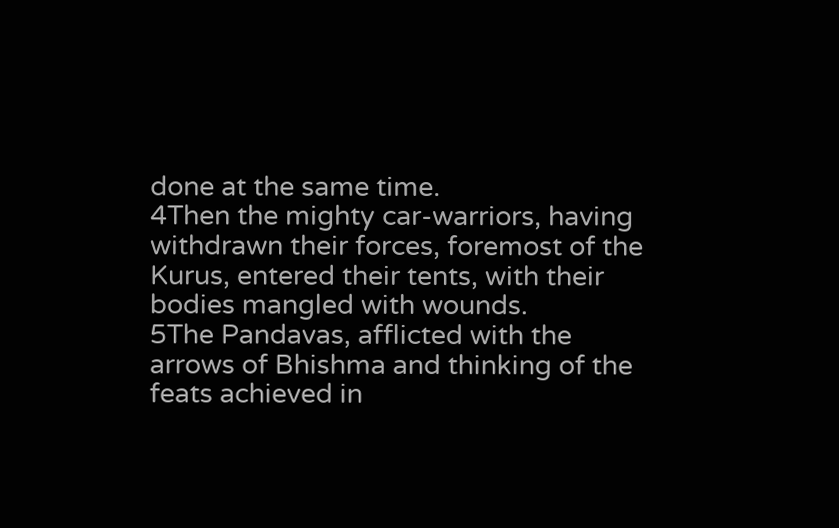done at the same time.
4Then the mighty car-warriors, having withdrawn their forces, foremost of the Kurus, entered their tents, with their bodies mangled with wounds.
5The Pandavas, afflicted with the arrows of Bhishma and thinking of the feats achieved in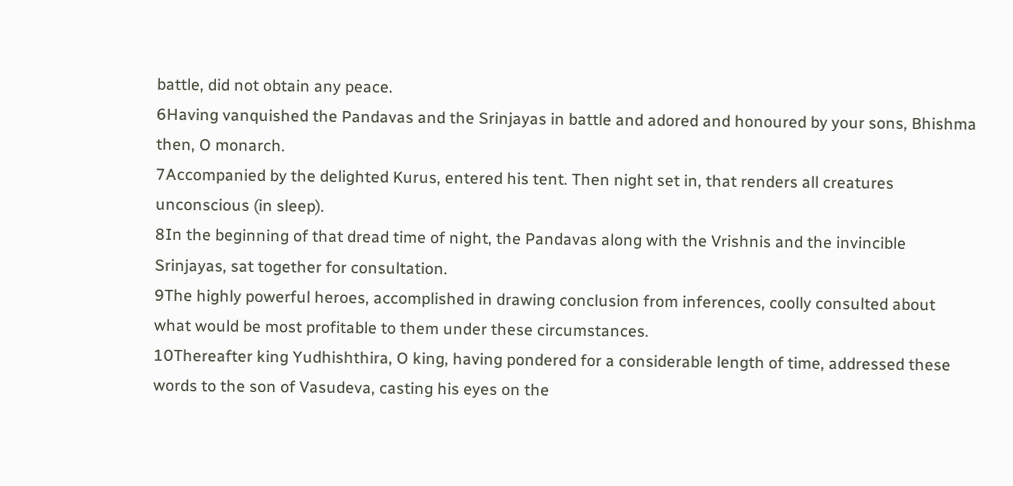battle, did not obtain any peace.
6Having vanquished the Pandavas and the Srinjayas in battle and adored and honoured by your sons, Bhishma then, O monarch.
7Accompanied by the delighted Kurus, entered his tent. Then night set in, that renders all creatures unconscious (in sleep).
8In the beginning of that dread time of night, the Pandavas along with the Vrishnis and the invincible Srinjayas, sat together for consultation.
9The highly powerful heroes, accomplished in drawing conclusion from inferences, coolly consulted about what would be most profitable to them under these circumstances.
10Thereafter king Yudhishthira, O king, having pondered for a considerable length of time, addressed these words to the son of Vasudeva, casting his eyes on the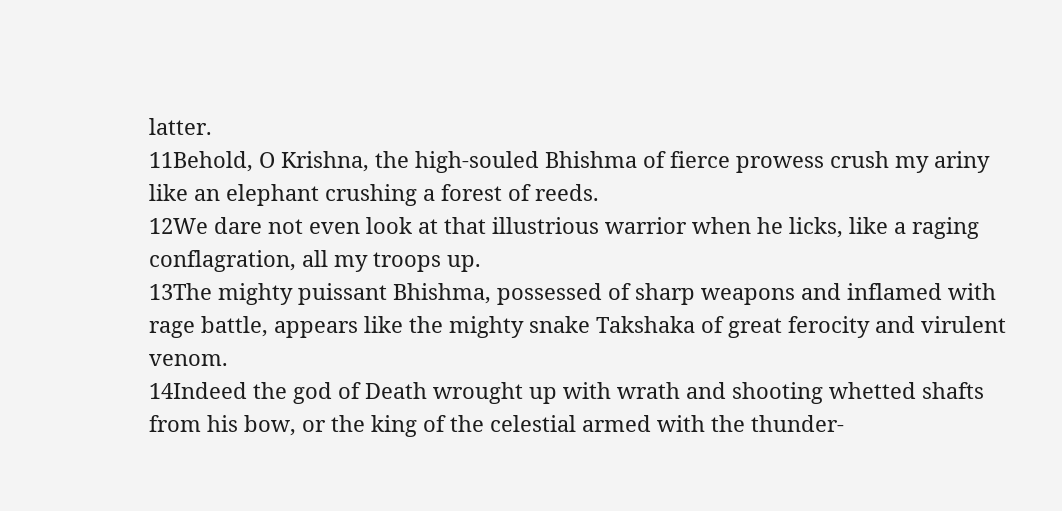latter.
11Behold, O Krishna, the high-souled Bhishma of fierce prowess crush my ariny like an elephant crushing a forest of reeds.
12We dare not even look at that illustrious warrior when he licks, like a raging conflagration, all my troops up.
13The mighty puissant Bhishma, possessed of sharp weapons and inflamed with rage battle, appears like the mighty snake Takshaka of great ferocity and virulent venom.
14Indeed the god of Death wrought up with wrath and shooting whetted shafts from his bow, or the king of the celestial armed with the thunder-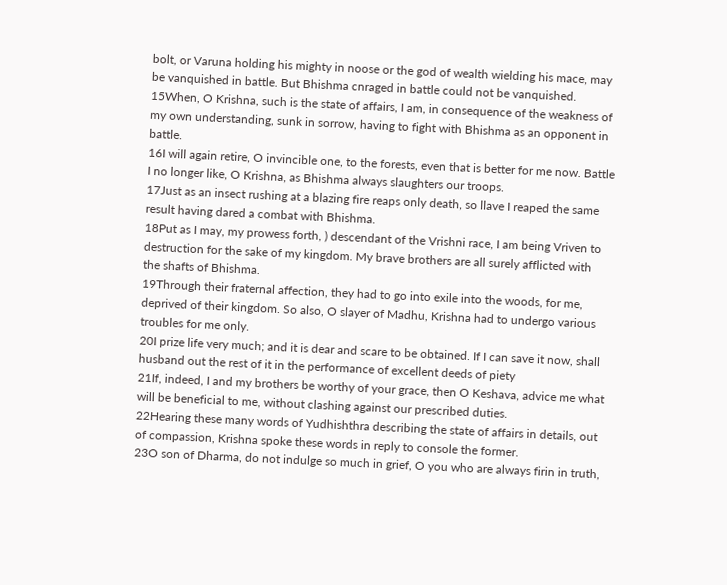bolt, or Varuna holding his mighty in noose or the god of wealth wielding his mace, may be vanquished in battle. But Bhishma cnraged in battle could not be vanquished.
15When, O Krishna, such is the state of affairs, I am, in consequence of the weakness of my own understanding, sunk in sorrow, having to fight with Bhishma as an opponent in battle.
16I will again retire, O invincible one, to the forests, even that is better for me now. Battle I no longer like, O Krishna, as Bhishma always slaughters our troops.
17Just as an insect rushing at a blazing fire reaps only death, so llave I reaped the same result having dared a combat with Bhishma.
18Put as I may, my prowess forth, ) descendant of the Vrishni race, I am being Vriven to destruction for the sake of my kingdom. My brave brothers are all surely afflicted with the shafts of Bhishma.
19Through their fraternal affection, they had to go into exile into the woods, for me, deprived of their kingdom. So also, O slayer of Madhu, Krishna had to undergo various troubles for me only.
20I prize life very much; and it is dear and scare to be obtained. If I can save it now, shall husband out the rest of it in the performance of excellent deeds of piety
21If, indeed, I and my brothers be worthy of your grace, then O Keshava, advice me what will be beneficial to me, without clashing against our prescribed duties.
22Hearing these many words of Yudhishthra describing the state of affairs in details, out of compassion, Krishna spoke these words in reply to console the former.
23O son of Dharma, do not indulge so much in grief, O you who are always firin in truth,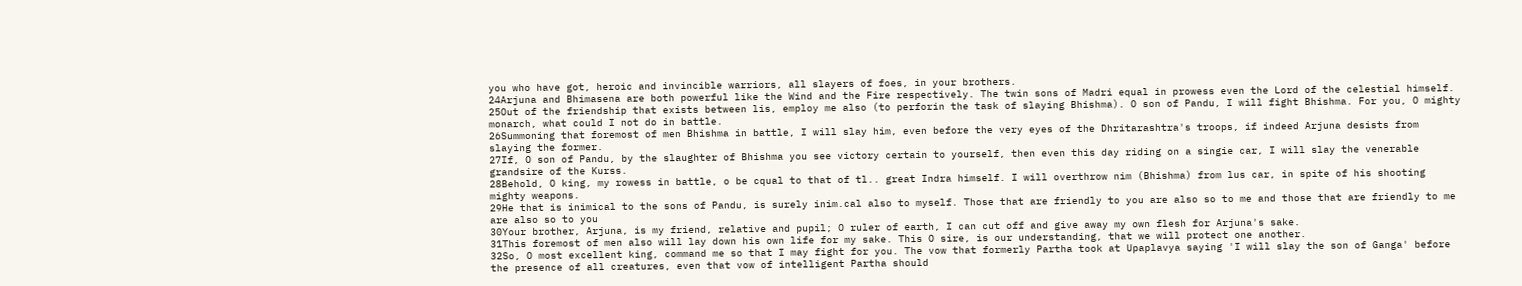you who have got, heroic and invincible warriors, all slayers of foes, in your brothers.
24Arjuna and Bhimasena are both powerful like the Wind and the Fire respectively. The twin sons of Madri equal in prowess even the Lord of the celestial himself.
25Out of the friendship that exists between lis, employ me also (to perforin the task of slaying Bhishma). O son of Pandu, I will fight Bhishma. For you, O mighty monarch, what could I not do in battle.
26Summoning that foremost of men Bhishma in battle, I will slay him, even before the very eyes of the Dhritarashtra's troops, if indeed Arjuna desists from slaying the former.
27If, O son of Pandu, by the slaughter of Bhishma you see victory certain to yourself, then even this day riding on a singie car, I will slay the venerable grandsire of the Kurss.
28Behold, O king, my rowess in battle, o be cqual to that of tl.. great Indra himself. I will overthrow nim (Bhishma) from lus car, in spite of his shooting mighty weapons.
29He that is inimical to the sons of Pandu, is surely inim.cal also to myself. Those that are friendly to you are also so to me and those that are friendly to me are also so to you
30Your brother, Arjuna, is my friend, relative and pupil; O ruler of earth, I can cut off and give away my own flesh for Arjuna's sake.
31This foremost of men also will lay down his own life for my sake. This O sire, is our understanding, that we will protect one another.
32So, O most excellent king, command me so that I may fight for you. The vow that formerly Partha took at Upaplavya saying 'I will slay the son of Ganga' before the presence of all creatures, even that vow of intelligent Partha should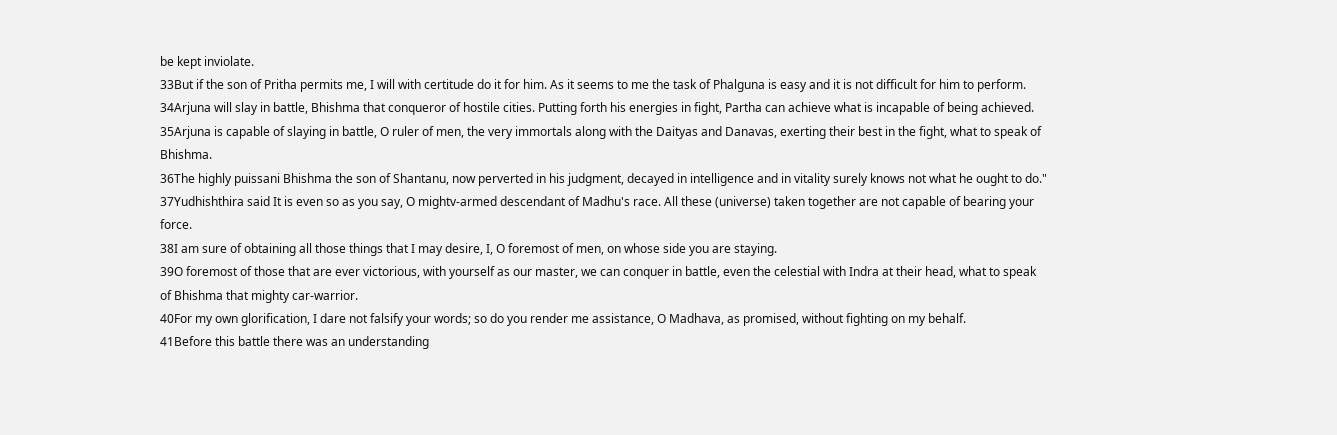be kept inviolate.
33But if the son of Pritha permits me, I will with certitude do it for him. As it seems to me the task of Phalguna is easy and it is not difficult for him to perform.
34Arjuna will slay in battle, Bhishma that conqueror of hostile cities. Putting forth his energies in fight, Partha can achieve what is incapable of being achieved.
35Arjuna is capable of slaying in battle, O ruler of men, the very immortals along with the Daityas and Danavas, exerting their best in the fight, what to speak of Bhishma.
36The highly puissani Bhishma the son of Shantanu, now perverted in his judgment, decayed in intelligence and in vitality surely knows not what he ought to do."
37Yudhishthira said It is even so as you say, O mightv-armed descendant of Madhu's race. All these (universe) taken together are not capable of bearing your force.
38I am sure of obtaining all those things that I may desire, I, O foremost of men, on whose side you are staying.
39O foremost of those that are ever victorious, with yourself as our master, we can conquer in battle, even the celestial with Indra at their head, what to speak of Bhishma that mighty car-warrior.
40For my own glorification, I dare not falsify your words; so do you render me assistance, O Madhava, as promised, without fighting on my behalf.
41Before this battle there was an understanding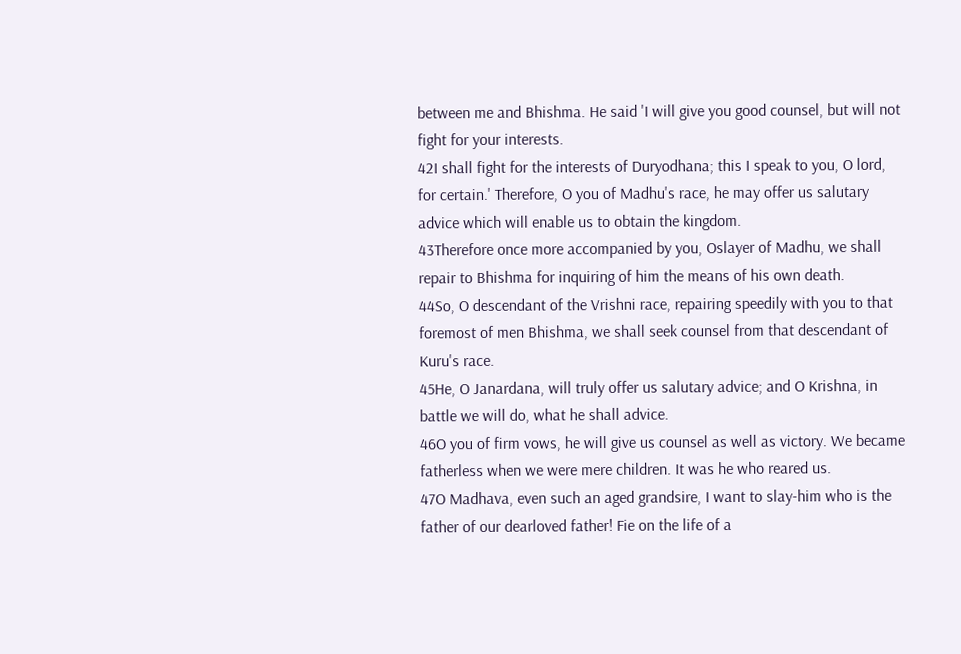between me and Bhishma. He said 'I will give you good counsel, but will not fight for your interests.
42I shall fight for the interests of Duryodhana; this I speak to you, O lord, for certain.' Therefore, O you of Madhu's race, he may offer us salutary advice which will enable us to obtain the kingdom.
43Therefore once more accompanied by you, Oslayer of Madhu, we shall repair to Bhishma for inquiring of him the means of his own death.
44So, O descendant of the Vrishni race, repairing speedily with you to that foremost of men Bhishma, we shall seek counsel from that descendant of Kuru's race.
45He, O Janardana, will truly offer us salutary advice; and O Krishna, in battle we will do, what he shall advice.
46O you of firm vows, he will give us counsel as well as victory. We became fatherless when we were mere children. It was he who reared us.
47O Madhava, even such an aged grandsire, I want to slay-him who is the father of our dearloved father! Fie on the life of a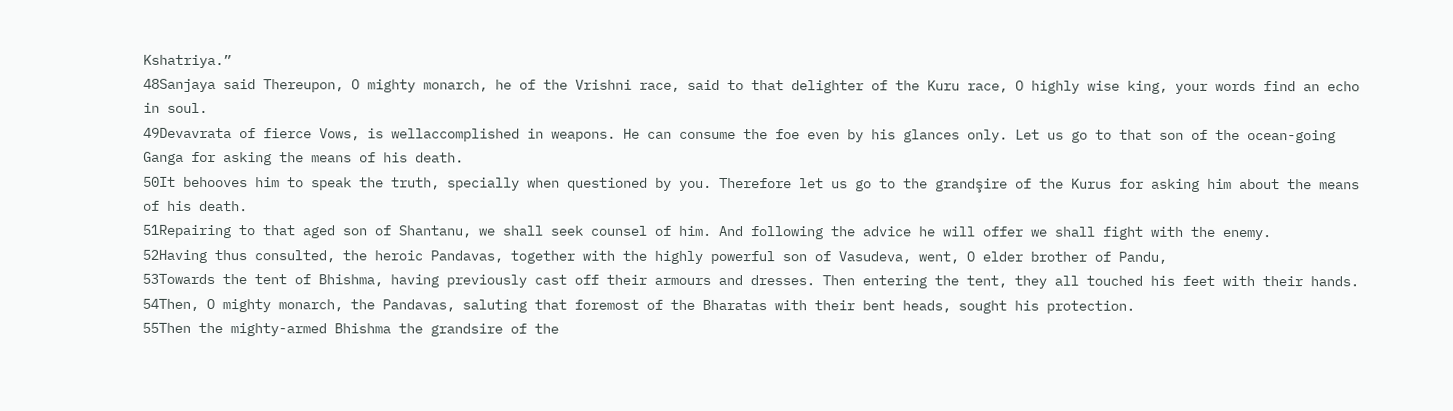Kshatriya.”
48Sanjaya said Thereupon, O mighty monarch, he of the Vrishni race, said to that delighter of the Kuru race, O highly wise king, your words find an echo in soul.
49Devavrata of fierce Vows, is wellaccomplished in weapons. He can consume the foe even by his glances only. Let us go to that son of the ocean-going Ganga for asking the means of his death.
50It behooves him to speak the truth, specially when questioned by you. Therefore let us go to the grandşire of the Kurus for asking him about the means of his death.
51Repairing to that aged son of Shantanu, we shall seek counsel of him. And following the advice he will offer we shall fight with the enemy.
52Having thus consulted, the heroic Pandavas, together with the highly powerful son of Vasudeva, went, O elder brother of Pandu,
53Towards the tent of Bhishma, having previously cast off their armours and dresses. Then entering the tent, they all touched his feet with their hands.
54Then, O mighty monarch, the Pandavas, saluting that foremost of the Bharatas with their bent heads, sought his protection.
55Then the mighty-armed Bhishma the grandsire of the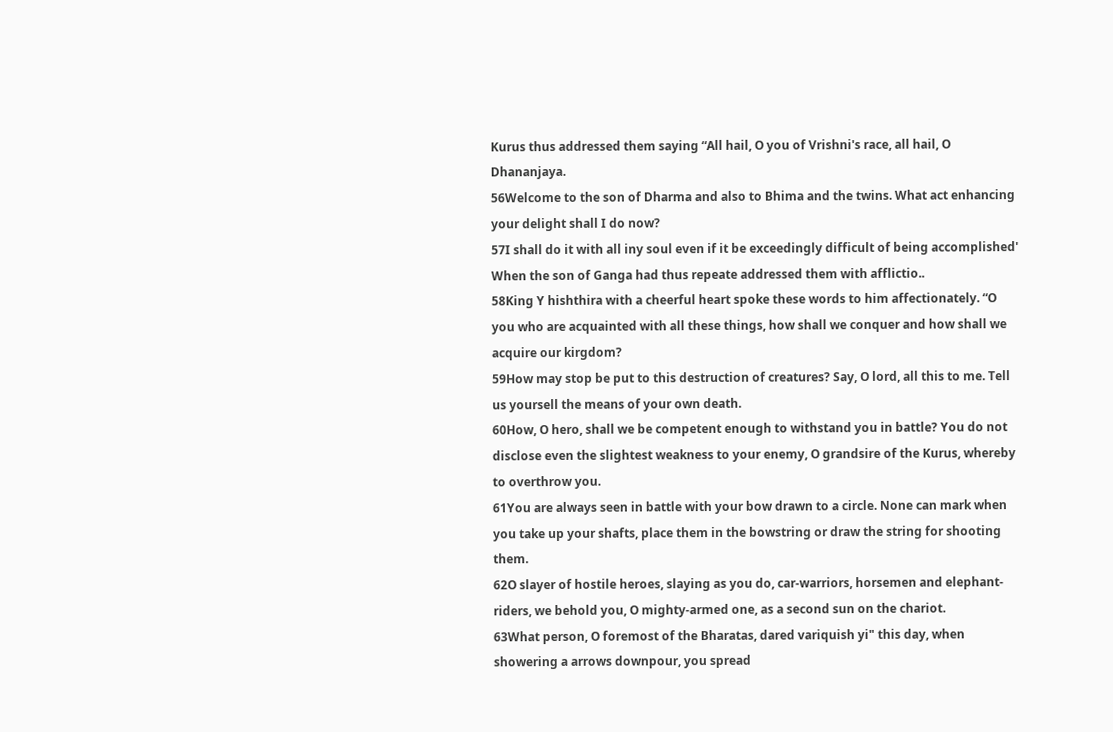Kurus thus addressed them saying “All hail, O you of Vrishni's race, all hail, O Dhananjaya.
56Welcome to the son of Dharma and also to Bhima and the twins. What act enhancing your delight shall I do now?
57I shall do it with all iny soul even if it be exceedingly difficult of being accomplished' When the son of Ganga had thus repeate addressed them with afflictio..
58King Y hishthira with a cheerful heart spoke these words to him affectionately. “O you who are acquainted with all these things, how shall we conquer and how shall we acquire our kirgdom?
59How may stop be put to this destruction of creatures? Say, O lord, all this to me. Tell us yoursell the means of your own death.
60How, O hero, shall we be competent enough to withstand you in battle? You do not disclose even the slightest weakness to your enemy, O grandsire of the Kurus, whereby to overthrow you.
61You are always seen in battle with your bow drawn to a circle. None can mark when you take up your shafts, place them in the bowstring or draw the string for shooting them.
62O slayer of hostile heroes, slaying as you do, car-warriors, horsemen and elephant-riders, we behold you, O mighty-armed one, as a second sun on the chariot.
63What person, O foremost of the Bharatas, dared variquish yi" this day, when showering a arrows downpour, you spread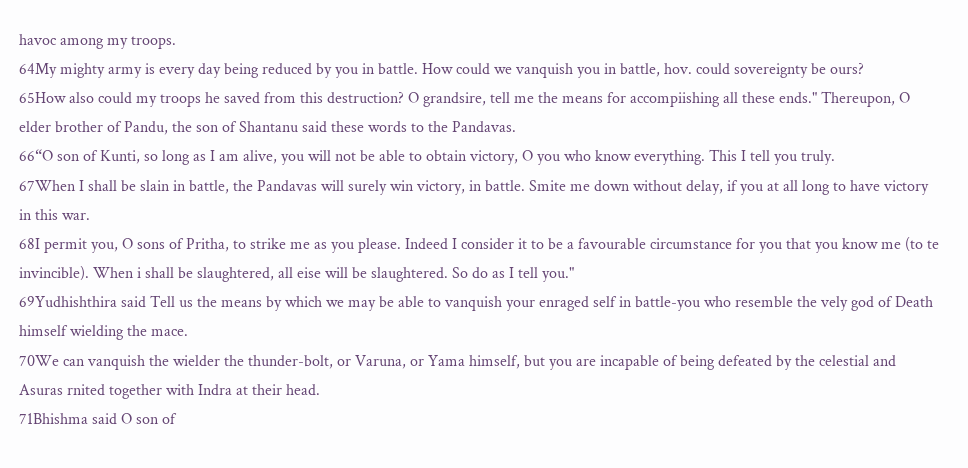havoc among my troops.
64My mighty army is every day being reduced by you in battle. How could we vanquish you in battle, hov. could sovereignty be ours?
65How also could my troops he saved from this destruction? O grandsire, tell me the means for accompiishing all these ends." Thereupon, O elder brother of Pandu, the son of Shantanu said these words to the Pandavas.
66“O son of Kunti, so long as I am alive, you will not be able to obtain victory, O you who know everything. This I tell you truly.
67When I shall be slain in battle, the Pandavas will surely win victory, in battle. Smite me down without delay, if you at all long to have victory in this war.
68I permit you, O sons of Pritha, to strike me as you please. Indeed I consider it to be a favourable circumstance for you that you know me (to te invincible). When i shall be slaughtered, all eise will be slaughtered. So do as I tell you."
69Yudhishthira said Tell us the means by which we may be able to vanquish your enraged self in battle-you who resemble the vely god of Death himself wielding the mace.
70We can vanquish the wielder the thunder-bolt, or Varuna, or Yama himself, but you are incapable of being defeated by the celestial and Asuras rnited together with Indra at their head.
71Bhishma said O son of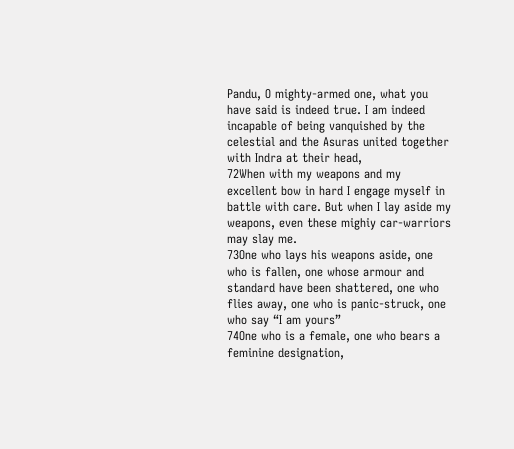Pandu, O mighty-armed one, what you have said is indeed true. I am indeed incapable of being vanquished by the celestial and the Asuras united together with Indra at their head,
72When with my weapons and my excellent bow in hard I engage myself in battle with care. But when I lay aside my weapons, even these mighiy car-warriors may slay me.
73One who lays his weapons aside, one who is fallen, one whose armour and standard have been shattered, one who flies away, one who is panic-struck, one who say “I am yours”
74One who is a female, one who bears a feminine designation,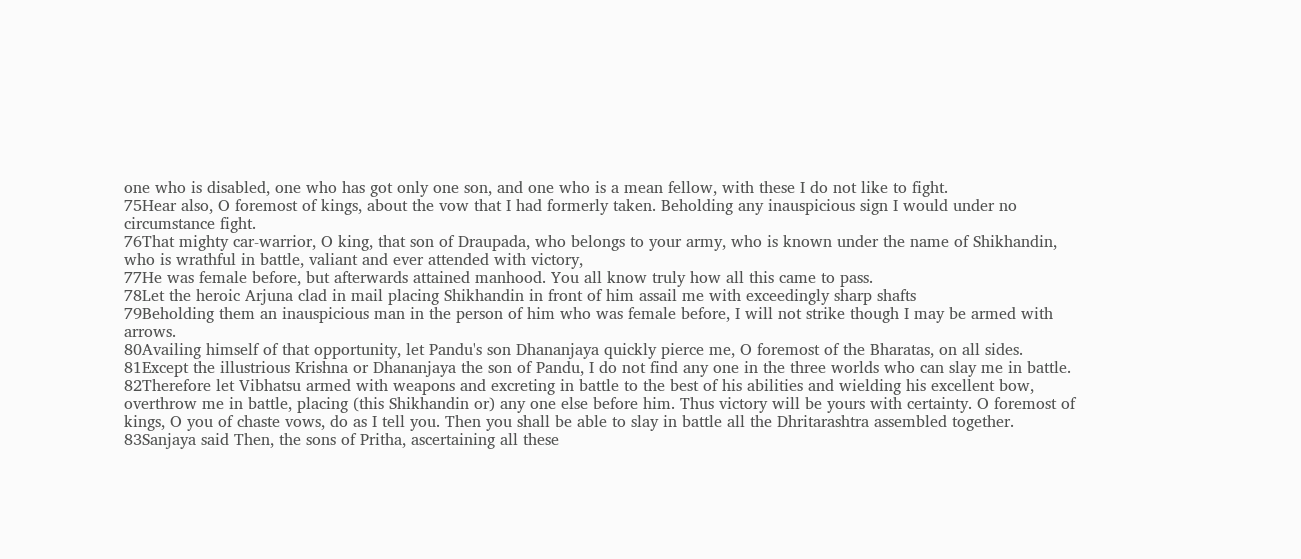one who is disabled, one who has got only one son, and one who is a mean fellow, with these I do not like to fight.
75Hear also, O foremost of kings, about the vow that I had formerly taken. Beholding any inauspicious sign I would under no circumstance fight.
76That mighty car-warrior, O king, that son of Draupada, who belongs to your army, who is known under the name of Shikhandin, who is wrathful in battle, valiant and ever attended with victory,
77He was female before, but afterwards attained manhood. You all know truly how all this came to pass.
78Let the heroic Arjuna clad in mail placing Shikhandin in front of him assail me with exceedingly sharp shafts
79Beholding them an inauspicious man in the person of him who was female before, I will not strike though I may be armed with arrows.
80Availing himself of that opportunity, let Pandu's son Dhananjaya quickly pierce me, O foremost of the Bharatas, on all sides.
81Except the illustrious Krishna or Dhananjaya the son of Pandu, I do not find any one in the three worlds who can slay me in battle.
82Therefore let Vibhatsu armed with weapons and excreting in battle to the best of his abilities and wielding his excellent bow, overthrow me in battle, placing (this Shikhandin or) any one else before him. Thus victory will be yours with certainty. O foremost of kings, O you of chaste vows, do as I tell you. Then you shall be able to slay in battle all the Dhritarashtra assembled together.
83Sanjaya said Then, the sons of Pritha, ascertaining all these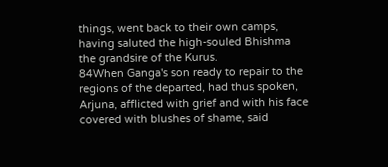things, went back to their own camps, having saluted the high-souled Bhishma the grandsire of the Kurus.
84When Ganga's son ready to repair to the regions of the departed, had thus spoken, Arjuna, afflicted with grief and with his face covered with blushes of shame, said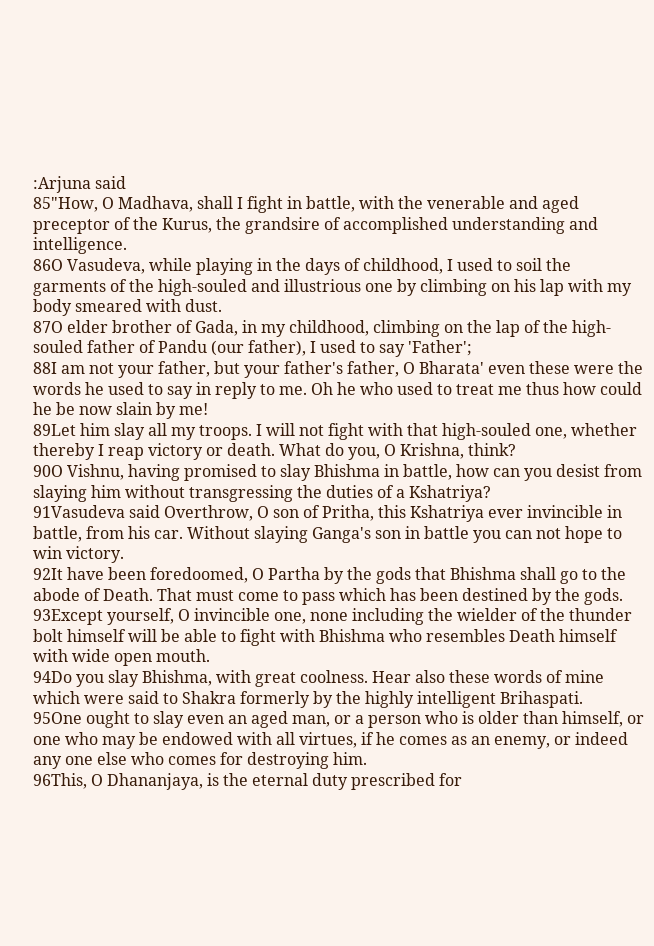:Arjuna said
85"How, O Madhava, shall I fight in battle, with the venerable and aged preceptor of the Kurus, the grandsire of accomplished understanding and intelligence.
86O Vasudeva, while playing in the days of childhood, I used to soil the garments of the high-souled and illustrious one by climbing on his lap with my body smeared with dust.
87O elder brother of Gada, in my childhood, climbing on the lap of the high-souled father of Pandu (our father), I used to say 'Father';
88I am not your father, but your father's father, O Bharata' even these were the words he used to say in reply to me. Oh he who used to treat me thus how could he be now slain by me!
89Let him slay all my troops. I will not fight with that high-souled one, whether thereby I reap victory or death. What do you, O Krishna, think?
90O Vishnu, having promised to slay Bhishma in battle, how can you desist from slaying him without transgressing the duties of a Kshatriya?
91Vasudeva said Overthrow, O son of Pritha, this Kshatriya ever invincible in battle, from his car. Without slaying Ganga's son in battle you can not hope to win victory.
92It have been foredoomed, O Partha by the gods that Bhishma shall go to the abode of Death. That must come to pass which has been destined by the gods.
93Except yourself, O invincible one, none including the wielder of the thunder bolt himself will be able to fight with Bhishma who resembles Death himself with wide open mouth.
94Do you slay Bhishma, with great coolness. Hear also these words of mine which were said to Shakra formerly by the highly intelligent Brihaspati.
95One ought to slay even an aged man, or a person who is older than himself, or one who may be endowed with all virtues, if he comes as an enemy, or indeed any one else who comes for destroying him.
96This, O Dhananjaya, is the eternal duty prescribed for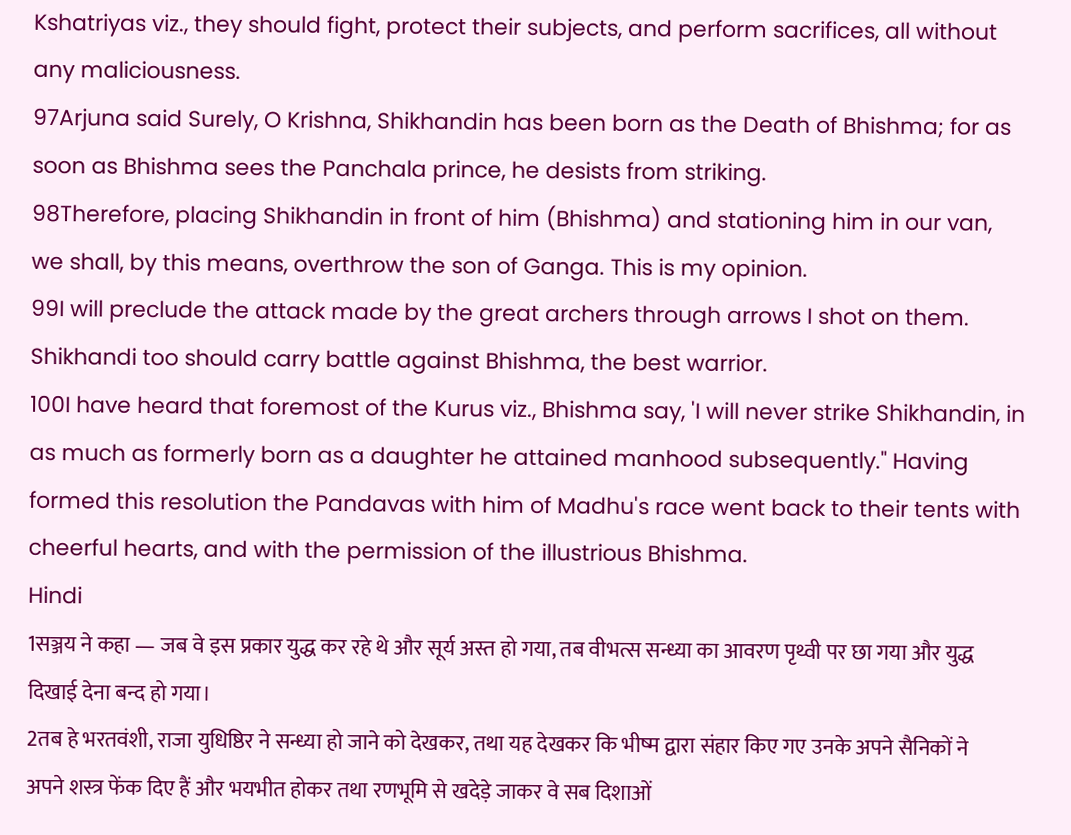Kshatriyas viz., they should fight, protect their subjects, and perform sacrifices, all without any maliciousness.
97Arjuna said Surely, O Krishna, Shikhandin has been born as the Death of Bhishma; for as soon as Bhishma sees the Panchala prince, he desists from striking.
98Therefore, placing Shikhandin in front of him (Bhishma) and stationing him in our van, we shall, by this means, overthrow the son of Ganga. This is my opinion.
99I will preclude the attack made by the great archers through arrows I shot on them. Shikhandi too should carry battle against Bhishma, the best warrior.
100I have heard that foremost of the Kurus viz., Bhishma say, 'I will never strike Shikhandin, in as much as formerly born as a daughter he attained manhood subsequently." Having formed this resolution the Pandavas with him of Madhu's race went back to their tents with cheerful hearts, and with the permission of the illustrious Bhishma.
Hindi
1सञ्जय ने कहा — जब वे इस प्रकार युद्ध कर रहे थे और सूर्य अस्त हो गया, तब वीभत्स सन्ध्या का आवरण पृथ्वी पर छा गया और युद्ध दिखाई देना बन्द हो गया।
2तब हे भरतवंशी, राजा युधिष्ठिर ने सन्ध्या हो जाने को देखकर, तथा यह देखकर कि भीष्म द्वारा संहार किए गए उनके अपने सैनिकों ने अपने शस्त्र फेंक दिए हैं और भयभीत होकर तथा रणभूमि से खदेड़े जाकर वे सब दिशाओं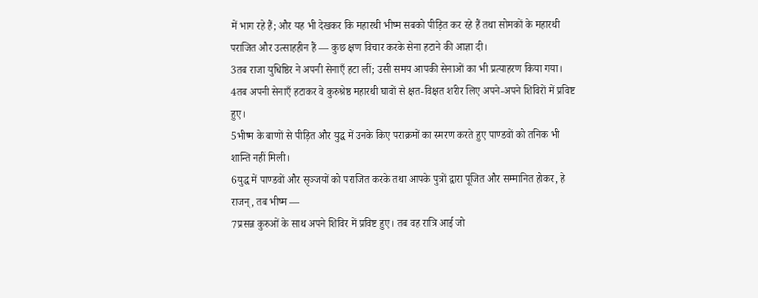में भाग रहे हैं; और यह भी देखकर कि महारथी भीष्म सबको पीड़ित कर रहे हैं तथा सोमकों के महारथी पराजित और उत्साहहीन हैं — कुछ क्षण विचार करके सेना हटाने की आज्ञा दी।
3तब राजा युधिष्ठिर ने अपनी सेनाएँ हटा लीं; उसी समय आपकी सेनाओं का भी प्रत्याहरण किया गया।
4तब अपनी सेनाएँ हटाकर वे कुरुश्रेष्ठ महारथी घावों से क्षत-विक्षत शरीर लिए अपने-अपने शिविरों में प्रविष्ट हुए।
5भीष्म के बाणों से पीड़ित और युद्ध में उनके किए पराक्रमों का स्मरण करते हुए पाण्डवों को तनिक भी शान्ति नहीं मिली।
6युद्ध में पाण्डवों और सृञ्जयों को पराजित करके तथा आपके पुत्रों द्वारा पूजित और सम्मानित होकर, हे राजन्, तब भीष्म —
7प्रसन्न कुरुओं के साथ अपने शिविर में प्रविष्ट हुए। तब वह रात्रि आई जो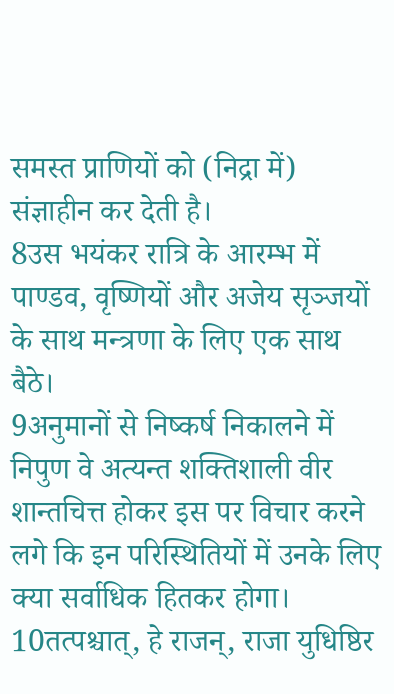समस्त प्राणियों को (निद्रा में) संज्ञाहीन कर देती है।
8उस भयंकर रात्रि के आरम्भ में पाण्डव, वृष्णियों और अजेय सृञ्जयों के साथ मन्त्रणा के लिए एक साथ बैठे।
9अनुमानों से निष्कर्ष निकालने में निपुण वे अत्यन्त शक्तिशाली वीर शान्तचित्त होकर इस पर विचार करने लगे कि इन परिस्थितियों में उनके लिए क्या सर्वाधिक हितकर होगा।
10तत्पश्चात्, हे राजन्, राजा युधिष्ठिर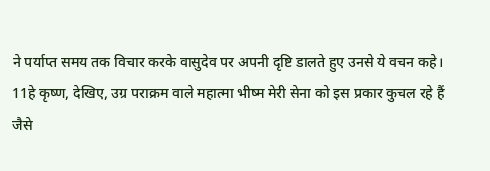ने पर्याप्त समय तक विचार करके वासुदेव पर अपनी दृष्टि डालते हुए उनसे ये वचन कहे।
11हे कृष्ण, देखिए, उग्र पराक्रम वाले महात्मा भीष्म मेरी सेना को इस प्रकार कुचल रहे हैं जैसे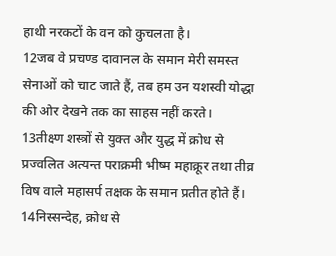हाथी नरकटों के वन को कुचलता है।
12जब वे प्रचण्ड दावानल के समान मेरी समस्त सेनाओं को चाट जाते हैं, तब हम उन यशस्वी योद्धा की ओर देखने तक का साहस नहीं करते।
13तीक्ष्ण शस्त्रों से युक्त और युद्ध में क्रोध से प्रज्वलित अत्यन्त पराक्रमी भीष्म महाक्रूर तथा तीव्र विष वाले महासर्प तक्षक के समान प्रतीत होते हैं।
14निस्सन्देह, क्रोध से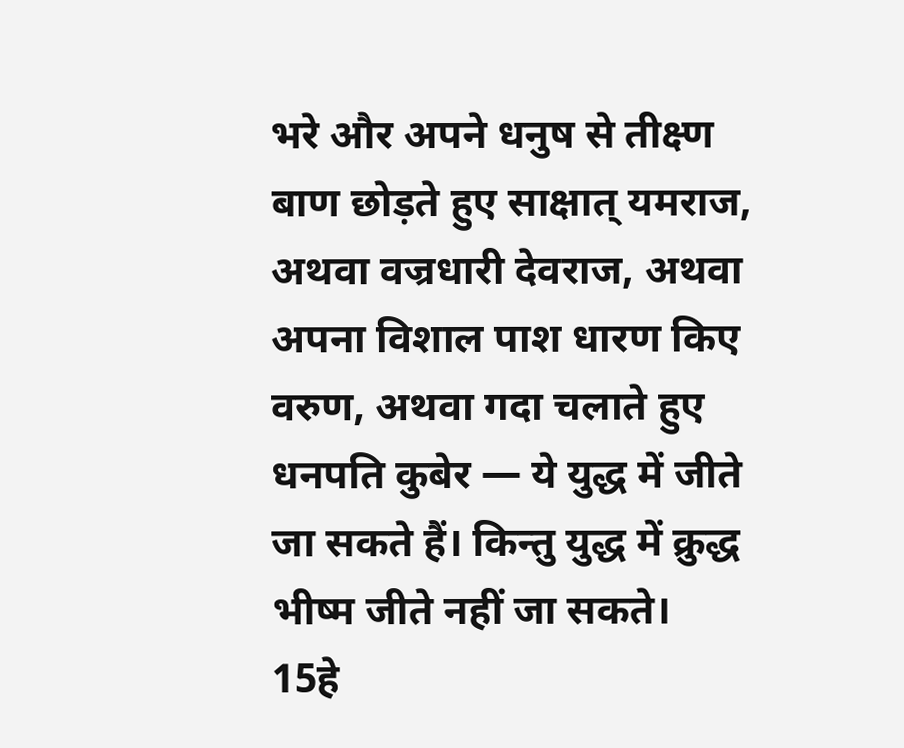भरे और अपने धनुष से तीक्ष्ण बाण छोड़ते हुए साक्षात् यमराज, अथवा वज्रधारी देवराज, अथवा अपना विशाल पाश धारण किए वरुण, अथवा गदा चलाते हुए धनपति कुबेर — ये युद्ध में जीते जा सकते हैं। किन्तु युद्ध में क्रुद्ध भीष्म जीते नहीं जा सकते।
15हे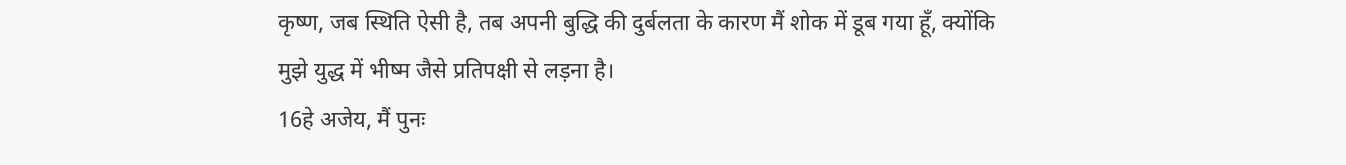कृष्ण, जब स्थिति ऐसी है, तब अपनी बुद्धि की दुर्बलता के कारण मैं शोक में डूब गया हूँ, क्योंकि मुझे युद्ध में भीष्म जैसे प्रतिपक्षी से लड़ना है।
16हे अजेय, मैं पुनः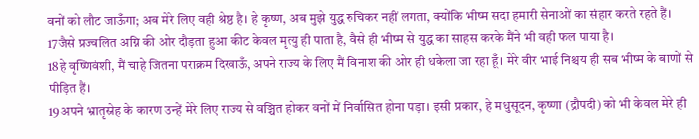वनों को लौट जाऊँगा; अब मेरे लिए वही श्रेष्ठ है। हे कृष्ण, अब मुझे युद्ध रुचिकर नहीं लगता, क्योंकि भीष्म सदा हमारी सेनाओं का संहार करते रहते हैं।
17जैसे प्रज्वलित अग्नि की ओर दौड़ता हुआ कीट केवल मृत्यु ही पाता है, वैसे ही भीष्म से युद्ध का साहस करके मैंने भी वही फल पाया है।
18हे वृष्णिवंशी, मैं चाहे जितना पराक्रम दिखाऊँ, अपने राज्य के लिए मैं विनाश की ओर ही धकेला जा रहा हूँ। मेरे वीर भाई निश्चय ही सब भीष्म के बाणों से पीड़ित हैं।
19अपने भ्रातृस्नेह के कारण उन्हें मेरे लिए राज्य से वञ्चित होकर वनों में निर्वासित होना पड़ा। इसी प्रकार, हे मधुसूदन, कृष्णा (द्रौपदी) को भी केवल मेरे ही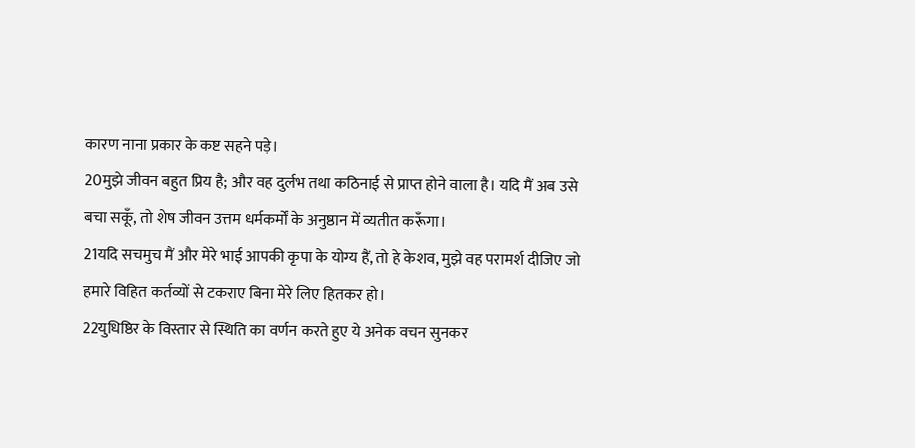कारण नाना प्रकार के कष्ट सहने पड़े।
20मुझे जीवन बहुत प्रिय है; और वह दुर्लभ तथा कठिनाई से प्राप्त होने वाला है। यदि मैं अब उसे बचा सकूँ, तो शेष जीवन उत्तम धर्मकर्मों के अनुष्ठान में व्यतीत करूँगा।
21यदि सचमुच मैं और मेरे भाई आपकी कृपा के योग्य हैं, तो हे केशव, मुझे वह परामर्श दीजिए जो हमारे विहित कर्तव्यों से टकराए बिना मेरे लिए हितकर हो।
22युधिष्ठिर के विस्तार से स्थिति का वर्णन करते हुए ये अनेक वचन सुनकर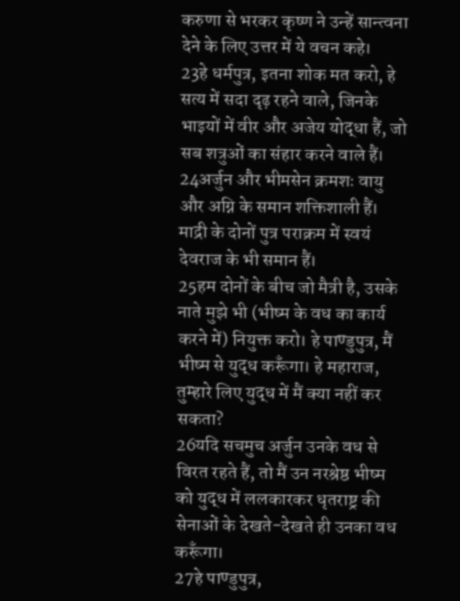करुणा से भरकर कृष्ण ने उन्हें सान्त्वना देने के लिए उत्तर में ये वचन कहे।
23हे धर्मपुत्र, इतना शोक मत करो, हे सत्य में सदा दृढ़ रहने वाले, जिनके भाइयों में वीर और अजेय योद्धा हैं, जो सब शत्रुओं का संहार करने वाले हैं।
24अर्जुन और भीमसेन क्रमशः वायु और अग्नि के समान शक्तिशाली हैं। माद्री के दोनों पुत्र पराक्रम में स्वयं देवराज के भी समान हैं।
25हम दोनों के बीच जो मैत्री है, उसके नाते मुझे भी (भीष्म के वध का कार्य करने में) नियुक्त करो। हे पाण्डुपुत्र, मैं भीष्म से युद्ध करूँगा। हे महाराज, तुम्हारे लिए युद्ध में मैं क्या नहीं कर सकता?
26यदि सचमुच अर्जुन उनके वध से विरत रहते हैं, तो मैं उन नरश्रेष्ठ भीष्म को युद्ध में ललकारकर धृतराष्ट्र की सेनाओं के देखते-देखते ही उनका वध करूँगा।
27हे पाण्डुपुत्र,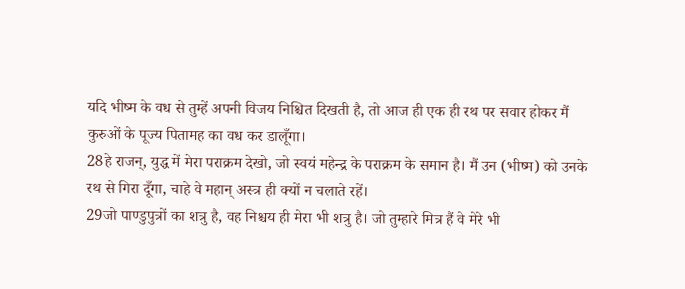यदि भीष्म के वध से तुम्हें अपनी विजय निश्चित दिखती है, तो आज ही एक ही रथ पर सवार होकर मैं कुरुओं के पूज्य पितामह का वध कर डालूँगा।
28हे राजन्, युद्ध में मेरा पराक्रम देखो, जो स्वयं महेन्द्र के पराक्रम के समान है। मैं उन (भीष्म) को उनके रथ से गिरा दूँगा, चाहे वे महान् अस्त्र ही क्यों न चलाते रहें।
29जो पाण्डुपुत्रों का शत्रु है, वह निश्चय ही मेरा भी शत्रु है। जो तुम्हारे मित्र हैं वे मेरे भी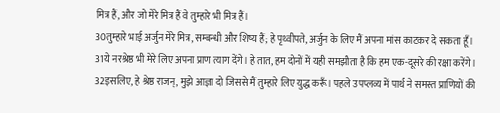मित्र हैं, और जो मेरे मित्र हैं वे तुम्हारे भी मित्र हैं।
30तुम्हारे भाई अर्जुन मेरे मित्र, सम्बन्धी और शिष्य हैं; हे पृथ्वीपते, अर्जुन के लिए मैं अपना मांस काटकर दे सकता हूँ।
31ये नरश्रेष्ठ भी मेरे लिए अपना प्राण त्याग देंगे। हे तात, हम दोनों में यही समझौता है कि हम एक-दूसरे की रक्षा करेंगे।
32इसलिए, हे श्रेष्ठ राजन्, मुझे आज्ञा दो जिससे मैं तुम्हारे लिए युद्ध करूँ। पहले उपप्लव्य में पार्थ ने समस्त प्राणियों की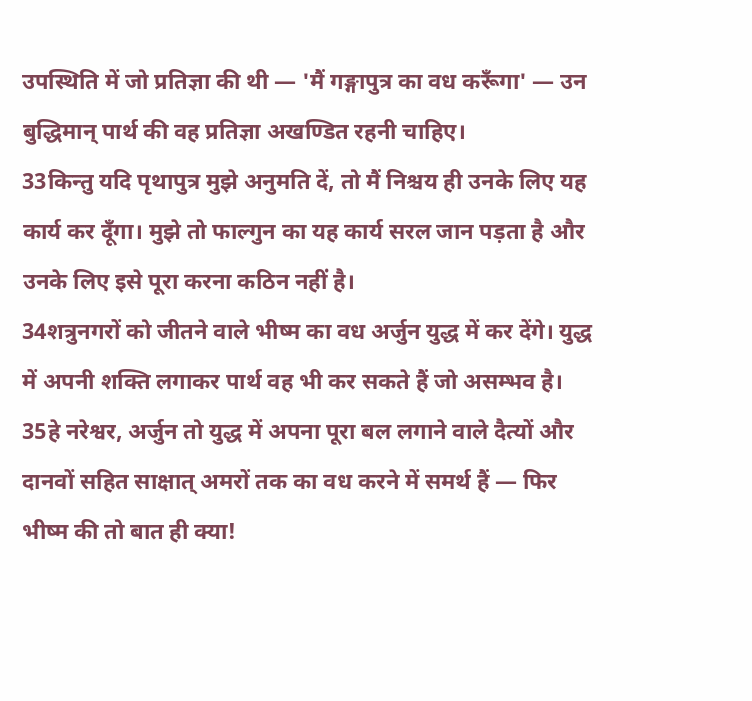उपस्थिति में जो प्रतिज्ञा की थी — 'मैं गङ्गापुत्र का वध करूँगा' — उन बुद्धिमान् पार्थ की वह प्रतिज्ञा अखण्डित रहनी चाहिए।
33किन्तु यदि पृथापुत्र मुझे अनुमति दें, तो मैं निश्चय ही उनके लिए यह कार्य कर दूँगा। मुझे तो फाल्गुन का यह कार्य सरल जान पड़ता है और उनके लिए इसे पूरा करना कठिन नहीं है।
34शत्रुनगरों को जीतने वाले भीष्म का वध अर्जुन युद्ध में कर देंगे। युद्ध में अपनी शक्ति लगाकर पार्थ वह भी कर सकते हैं जो असम्भव है।
35हे नरेश्वर, अर्जुन तो युद्ध में अपना पूरा बल लगाने वाले दैत्यों और दानवों सहित साक्षात् अमरों तक का वध करने में समर्थ हैं — फिर भीष्म की तो बात ही क्या!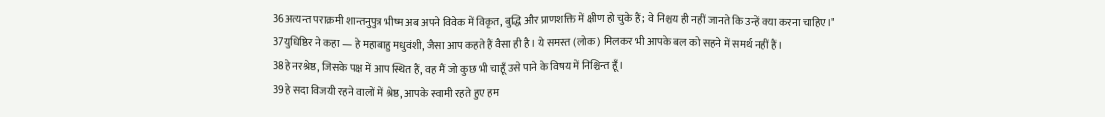36अत्यन्त पराक्रमी शान्तनुपुत्र भीष्म अब अपने विवेक में विकृत, बुद्धि और प्राणशक्ति में क्षीण हो चुके हैं; वे निश्चय ही नहीं जानते कि उन्हें क्या करना चाहिए।"
37युधिष्ठिर ने कहा — हे महाबाहु मधुवंशी, जैसा आप कहते हैं वैसा ही है। ये समस्त (लोक) मिलकर भी आपके बल को सहने में समर्थ नहीं हैं।
38हे नरश्रेष्ठ, जिसके पक्ष में आप स्थित हैं, वह मैं जो कुछ भी चाहूँ उसे पाने के विषय में निश्चिन्त हूँ।
39हे सदा विजयी रहने वालों में श्रेष्ठ, आपके स्वामी रहते हुए हम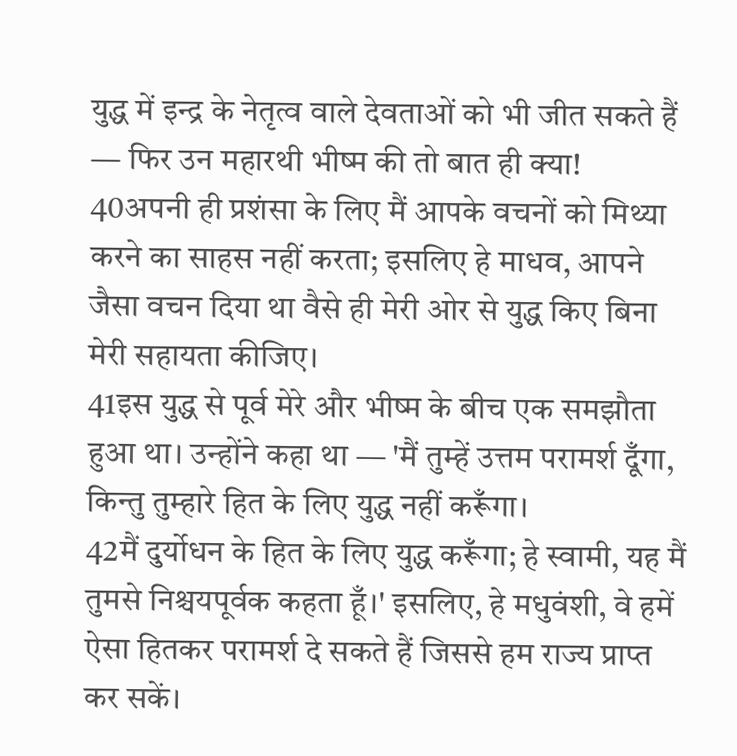युद्ध में इन्द्र के नेतृत्व वाले देवताओं को भी जीत सकते हैं — फिर उन महारथी भीष्म की तो बात ही क्या!
40अपनी ही प्रशंसा के लिए मैं आपके वचनों को मिथ्या करने का साहस नहीं करता; इसलिए हे माधव, आपने जैसा वचन दिया था वैसे ही मेरी ओर से युद्ध किए बिना मेरी सहायता कीजिए।
41इस युद्ध से पूर्व मेरे और भीष्म के बीच एक समझौता हुआ था। उन्होंने कहा था — 'मैं तुम्हें उत्तम परामर्श दूँगा, किन्तु तुम्हारे हित के लिए युद्ध नहीं करूँगा।
42मैं दुर्योधन के हित के लिए युद्ध करूँगा; हे स्वामी, यह मैं तुमसे निश्चयपूर्वक कहता हूँ।' इसलिए, हे मधुवंशी, वे हमें ऐसा हितकर परामर्श दे सकते हैं जिससे हम राज्य प्राप्त कर सकें।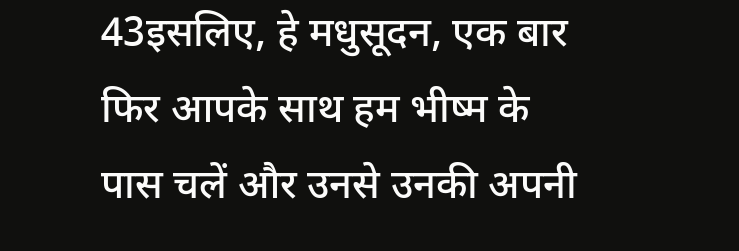43इसलिए, हे मधुसूदन, एक बार फिर आपके साथ हम भीष्म के पास चलें और उनसे उनकी अपनी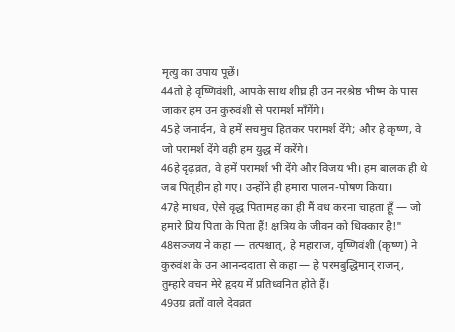मृत्यु का उपाय पूछें।
44तो हे वृष्णिवंशी, आपके साथ शीघ्र ही उन नरश्रेष्ठ भीष्म के पास जाकर हम उन कुरुवंशी से परामर्श माँगेंगे।
45हे जनार्दन, वे हमें सचमुच हितकर परामर्श देंगे; और हे कृष्ण, वे जो परामर्श देंगे वही हम युद्ध में करेंगे।
46हे दृढ़व्रत, वे हमें परामर्श भी देंगे और विजय भी। हम बालक ही थे जब पितृहीन हो गए। उन्होंने ही हमारा पालन-पोषण किया।
47हे माधव, ऐसे वृद्ध पितामह का ही मैं वध करना चाहता हूँ — जो हमारे प्रिय पिता के पिता हैं! क्षत्रिय के जीवन को धिक्कार है!"
48सञ्जय ने कहा — तत्पश्चात्, हे महाराज, वृष्णिवंशी (कृष्ण) ने कुरुवंश के उन आनन्ददाता से कहा — हे परमबुद्धिमान् राजन्, तुम्हारे वचन मेरे हृदय में प्रतिध्वनित होते हैं।
49उग्र व्रतों वाले देवव्रत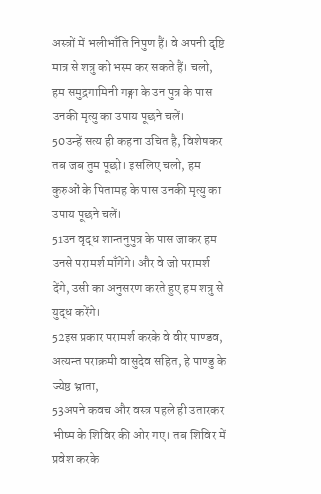अस्त्रों में भलीभाँति निपुण हैं। वे अपनी दृष्टि मात्र से शत्रु को भस्म कर सकते हैं। चलो, हम समुद्रगामिनी गङ्गा के उन पुत्र के पास उनकी मृत्यु का उपाय पूछने चलें।
50उन्हें सत्य ही कहना उचित है, विशेषकर तब जब तुम पूछो। इसलिए चलो, हम कुरुओं के पितामह के पास उनकी मृत्यु का उपाय पूछने चलें।
51उन वृद्ध शान्तनुपुत्र के पास जाकर हम उनसे परामर्श माँगेंगे। और वे जो परामर्श देंगे, उसी का अनुसरण करते हुए हम शत्रु से युद्ध करेंगे।
52इस प्रकार परामर्श करके वे वीर पाण्डव, अत्यन्त पराक्रमी वासुदेव सहित, हे पाण्डु के ज्येष्ठ भ्राता,
53अपने कवच और वस्त्र पहले ही उतारकर भीष्म के शिविर की ओर गए। तब शिविर में प्रवेश करके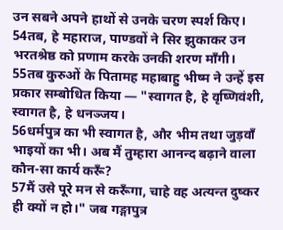उन सबने अपने हाथों से उनके चरण स्पर्श किए।
54तब, हे महाराज, पाण्डवों ने सिर झुकाकर उन भरतश्रेष्ठ को प्रणाम करके उनकी शरण माँगी।
55तब कुरुओं के पितामह महाबाहु भीष्म ने उन्हें इस प्रकार सम्बोधित किया — "स्वागत है, हे वृष्णिवंशी, स्वागत है, हे धनञ्जय।
56धर्मपुत्र का भी स्वागत है, और भीम तथा जुड़वाँ भाइयों का भी। अब मैं तुम्हारा आनन्द बढ़ाने वाला कौन-सा कार्य करूँ?
57मैं उसे पूरे मन से करूँगा, चाहे वह अत्यन्त दुष्कर ही क्यों न हो।" जब गङ्गापुत्र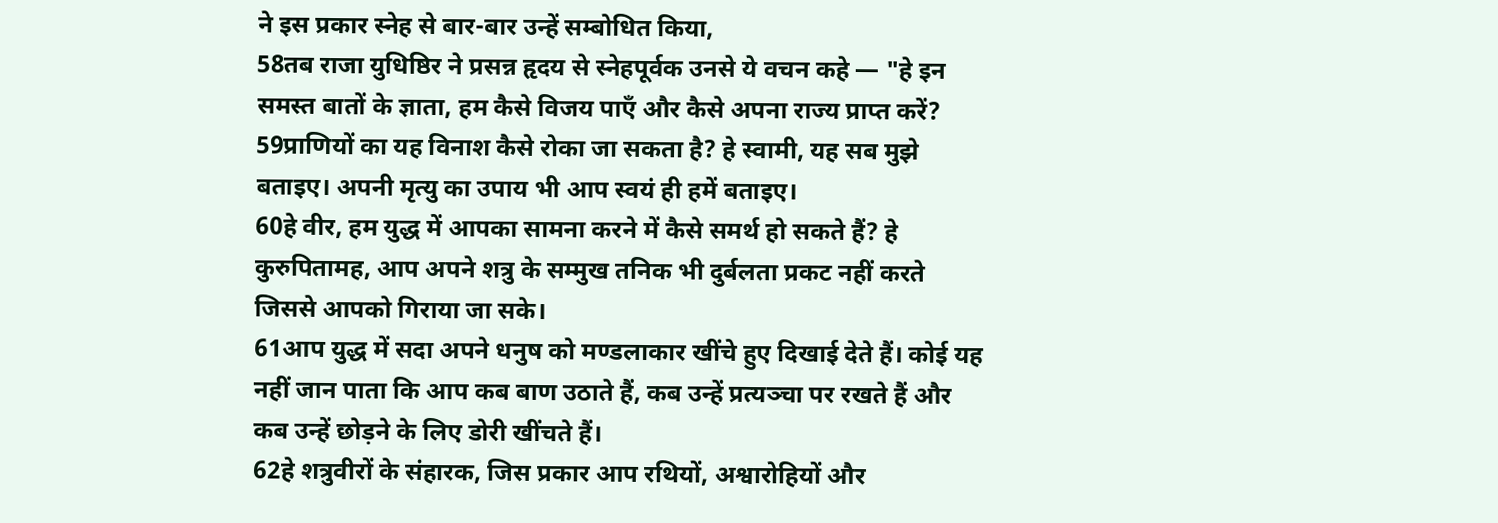ने इस प्रकार स्नेह से बार-बार उन्हें सम्बोधित किया,
58तब राजा युधिष्ठिर ने प्रसन्न हृदय से स्नेहपूर्वक उनसे ये वचन कहे — "हे इन समस्त बातों के ज्ञाता, हम कैसे विजय पाएँ और कैसे अपना राज्य प्राप्त करें?
59प्राणियों का यह विनाश कैसे रोका जा सकता है? हे स्वामी, यह सब मुझे बताइए। अपनी मृत्यु का उपाय भी आप स्वयं ही हमें बताइए।
60हे वीर, हम युद्ध में आपका सामना करने में कैसे समर्थ हो सकते हैं? हे कुरुपितामह, आप अपने शत्रु के सम्मुख तनिक भी दुर्बलता प्रकट नहीं करते जिससे आपको गिराया जा सके।
61आप युद्ध में सदा अपने धनुष को मण्डलाकार खींचे हुए दिखाई देते हैं। कोई यह नहीं जान पाता कि आप कब बाण उठाते हैं, कब उन्हें प्रत्यञ्चा पर रखते हैं और कब उन्हें छोड़ने के लिए डोरी खींचते हैं।
62हे शत्रुवीरों के संहारक, जिस प्रकार आप रथियों, अश्वारोहियों और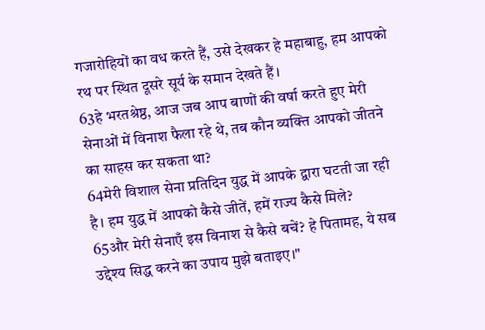गजारोहियों का वध करते हैं, उसे देखकर हे महाबाहु, हम आपको रथ पर स्थित दूसरे सूर्य के समान देखते हैं।
63हे भरतश्रेष्ठ, आज जब आप बाणों की वर्षा करते हुए मेरी सेनाओं में विनाश फैला रहे थे, तब कौन व्यक्ति आपको जीतने का साहस कर सकता था?
64मेरी विशाल सेना प्रतिदिन युद्ध में आपके द्वारा घटती जा रही है। हम युद्ध में आपको कैसे जीतें, हमें राज्य कैसे मिले?
65और मेरी सेनाएँ इस विनाश से कैसे बचें? हे पितामह, ये सब उद्देश्य सिद्ध करने का उपाय मुझे बताइए।"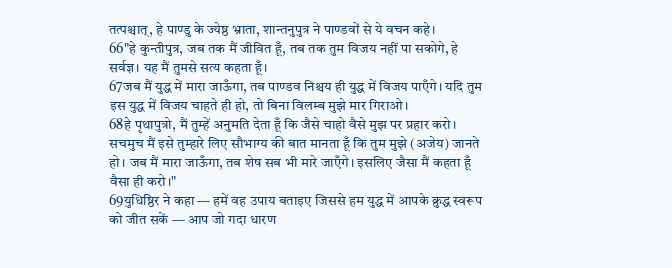तत्पश्चात्, हे पाण्डु के ज्येष्ठ भ्राता, शान्तनुपुत्र ने पाण्डवों से ये वचन कहे।
66"हे कुन्तीपुत्र, जब तक मैं जीवित हूँ, तब तक तुम विजय नहीं पा सकोगे, हे सर्वज्ञ। यह मैं तुमसे सत्य कहता हूँ।
67जब मैं युद्ध में मारा जाऊँगा, तब पाण्डव निश्चय ही युद्ध में विजय पाएँगे। यदि तुम इस युद्ध में विजय चाहते ही हो, तो बिना विलम्ब मुझे मार गिराओ।
68हे पृथापुत्रो, मैं तुम्हें अनुमति देता हूँ कि जैसे चाहो वैसे मुझ पर प्रहार करो। सचमुच मैं इसे तुम्हारे लिए सौभाग्य की बात मानता हूँ कि तुम मुझे (अजेय) जानते हो। जब मैं मारा जाऊँगा, तब शेष सब भी मारे जाएँगे। इसलिए जैसा मैं कहता हूँ वैसा ही करो।"
69युधिष्ठिर ने कहा — हमें वह उपाय बताइए जिससे हम युद्ध में आपके क्रुद्ध स्वरूप को जीत सकें — आप जो गदा धारण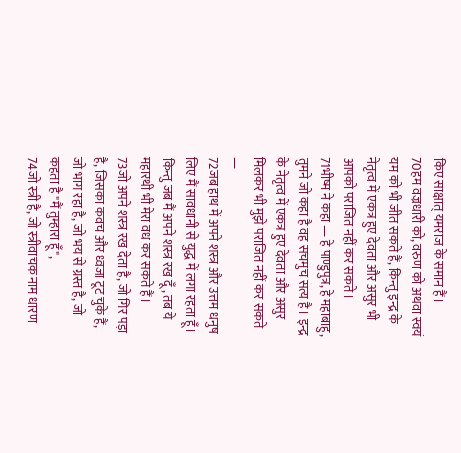किए साक्षात् यमराज के समान हैं।
70हम वज्रधारी को, वरुण को अथवा स्वयं यम को भी जीत सकते हैं, किन्तु इन्द्र के नेतृत्व में एकत्र हुए देवता और असुर भी आपको पराजित नहीं कर सकते।
71भीष्म ने कहा — हे पाण्डुपुत्र, हे महाबाहु, तुमने जो कहा है वह सचमुच सत्य है। इन्द्र के नेतृत्व में एकत्र हुए देवता और असुर मिलकर भी मुझे पराजित नहीं कर सकते —
72जब हाथ में अपने शस्त्र और उत्तम धनुष लिए मैं सावधानी से युद्ध में लगा रहता हूँ। किन्तु जब मैं अपने शस्त्र रख दूँ, तब ये महारथी भी मेरा वध कर सकते हैं।
73जो अपने शस्त्र रख देता है, जो गिर पड़ा है, जिसका कवच और ध्वजा टूट चुके हैं, जो भाग रहा है, जो भय से ग्रस्त है, जो कहता है "मैं तुम्हारा हूँ",
74जो स्त्री है, जो स्त्रीवाचक नाम धारण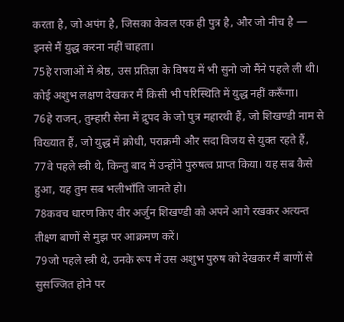करता है, जो अपंग है, जिसका केवल एक ही पुत्र है, और जो नीच है — इनसे मैं युद्ध करना नहीं चाहता।
75हे राजाओं में श्रेष्ठ, उस प्रतिज्ञा के विषय में भी सुनो जो मैंने पहले ली थी। कोई अशुभ लक्षण देखकर मैं किसी भी परिस्थिति में युद्ध नहीं करूँगा।
76हे राजन्, तुम्हारी सेना में द्रुपद के जो पुत्र महारथी हैं, जो शिखण्डी नाम से विख्यात हैं, जो युद्ध में क्रोधी, पराक्रमी और सदा विजय से युक्त रहते हैं,
77वे पहले स्त्री थे, किन्तु बाद में उन्होंने पुरुषत्व प्राप्त किया। यह सब कैसे हुआ, यह तुम सब भलीभाँति जानते हो।
78कवच धारण किए वीर अर्जुन शिखण्डी को अपने आगे रखकर अत्यन्त तीक्ष्ण बाणों से मुझ पर आक्रमण करें।
79जो पहले स्त्री थे, उनके रूप में उस अशुभ पुरुष को देखकर मैं बाणों से सुसज्जित होने पर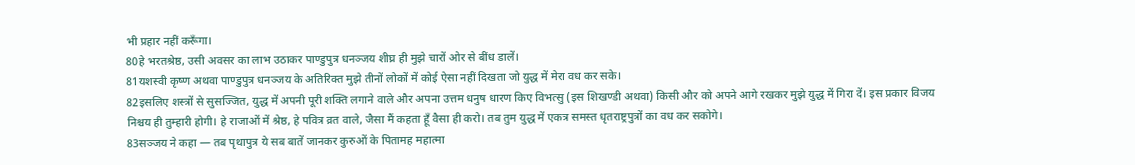भी प्रहार नहीं करूँगा।
80हे भरतश्रेष्ठ, उसी अवसर का लाभ उठाकर पाण्डुपुत्र धनञ्जय शीघ्र ही मुझे चारों ओर से बींध डालें।
81यशस्वी कृष्ण अथवा पाण्डुपुत्र धनञ्जय के अतिरिक्त मुझे तीनों लोकों में कोई ऐसा नहीं दिखता जो युद्ध में मेरा वध कर सके।
82इसलिए शस्त्रों से सुसज्जित, युद्ध में अपनी पूरी शक्ति लगाने वाले और अपना उत्तम धनुष धारण किए विभत्सु (इस शिखण्डी अथवा) किसी और को अपने आगे रखकर मुझे युद्ध में गिरा दें। इस प्रकार विजय निश्चय ही तुम्हारी होगी। हे राजाओं में श्रेष्ठ, हे पवित्र व्रत वाले, जैसा मैं कहता हूँ वैसा ही करो। तब तुम युद्ध में एकत्र समस्त धृतराष्ट्रपुत्रों का वध कर सकोगे।
83सञ्जय ने कहा — तब पृथापुत्र ये सब बातें जानकर कुरुओं के पितामह महात्मा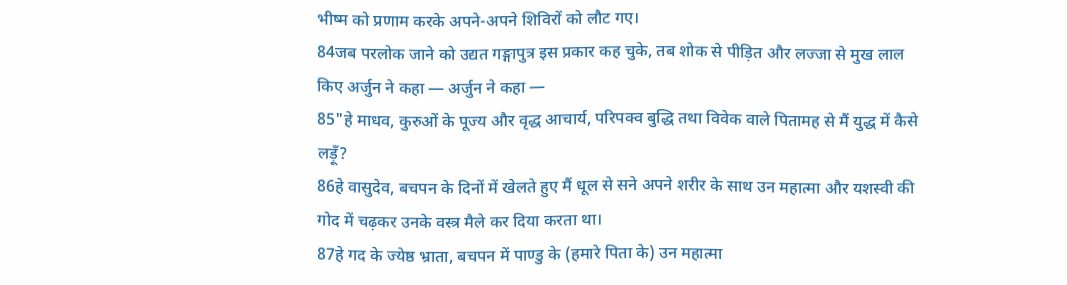भीष्म को प्रणाम करके अपने-अपने शिविरों को लौट गए।
84जब परलोक जाने को उद्यत गङ्गापुत्र इस प्रकार कह चुके, तब शोक से पीड़ित और लज्जा से मुख लाल किए अर्जुन ने कहा — अर्जुन ने कहा —
85"हे माधव, कुरुओं के पूज्य और वृद्ध आचार्य, परिपक्व बुद्धि तथा विवेक वाले पितामह से मैं युद्ध में कैसे लड़ूँ?
86हे वासुदेव, बचपन के दिनों में खेलते हुए मैं धूल से सने अपने शरीर के साथ उन महात्मा और यशस्वी की गोद में चढ़कर उनके वस्त्र मैले कर दिया करता था।
87हे गद के ज्येष्ठ भ्राता, बचपन में पाण्डु के (हमारे पिता के) उन महात्मा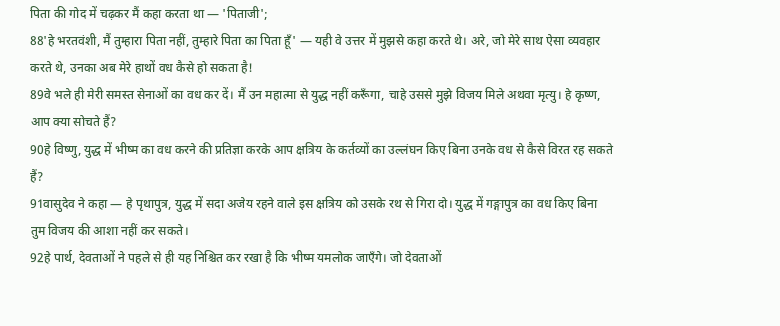पिता की गोद में चढ़कर मैं कहा करता था — 'पिताजी';
88'हे भरतवंशी, मैं तुम्हारा पिता नहीं, तुम्हारे पिता का पिता हूँ' — यही वे उत्तर में मुझसे कहा करते थे। अरे, जो मेरे साथ ऐसा व्यवहार करते थे, उनका अब मेरे हाथों वध कैसे हो सकता है!
89वे भले ही मेरी समस्त सेनाओं का वध कर दें। मैं उन महात्मा से युद्ध नहीं करूँगा, चाहे उससे मुझे विजय मिले अथवा मृत्यु। हे कृष्ण, आप क्या सोचते हैं?
90हे विष्णु, युद्ध में भीष्म का वध करने की प्रतिज्ञा करके आप क्षत्रिय के कर्तव्यों का उल्लंघन किए बिना उनके वध से कैसे विरत रह सकते हैं?
91वासुदेव ने कहा — हे पृथापुत्र, युद्ध में सदा अजेय रहने वाले इस क्षत्रिय को उसके रथ से गिरा दो। युद्ध में गङ्गापुत्र का वध किए बिना तुम विजय की आशा नहीं कर सकते।
92हे पार्थ, देवताओं ने पहले से ही यह निश्चित कर रखा है कि भीष्म यमलोक जाएँगे। जो देवताओं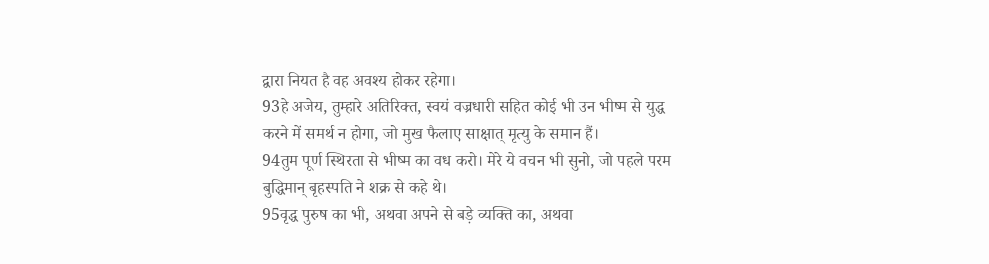द्वारा नियत है वह अवश्य होकर रहेगा।
93हे अजेय, तुम्हारे अतिरिक्त, स्वयं वज्रधारी सहित कोई भी उन भीष्म से युद्ध करने में समर्थ न होगा, जो मुख फैलाए साक्षात् मृत्यु के समान हैं।
94तुम पूर्ण स्थिरता से भीष्म का वध करो। मेरे ये वचन भी सुनो, जो पहले परम बुद्धिमान् बृहस्पति ने शक्र से कहे थे।
95वृद्ध पुरुष का भी, अथवा अपने से बड़े व्यक्ति का, अथवा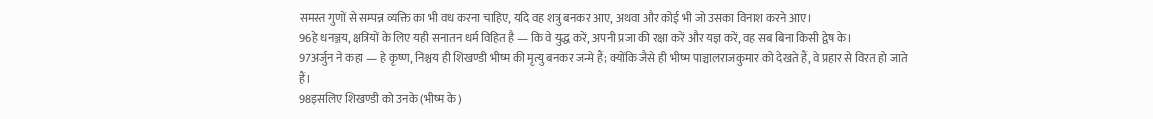समस्त गुणों से सम्पन्न व्यक्ति का भी वध करना चाहिए, यदि वह शत्रु बनकर आए, अथवा और कोई भी जो उसका विनाश करने आए।
96हे धनञ्जय, क्षत्रियों के लिए यही सनातन धर्म विहित है — कि वे युद्ध करें, अपनी प्रजा की रक्षा करें और यज्ञ करें, वह सब बिना किसी द्वेष के।
97अर्जुन ने कहा — हे कृष्ण, निश्चय ही शिखण्डी भीष्म की मृत्यु बनकर जन्मे हैं; क्योंकि जैसे ही भीष्म पाञ्चालराजकुमार को देखते हैं, वे प्रहार से विरत हो जाते हैं।
98इसलिए शिखण्डी को उनके (भीष्म के)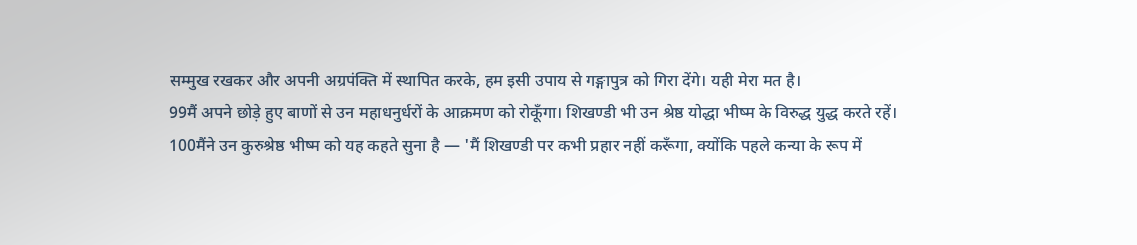सम्मुख रखकर और अपनी अग्रपंक्ति में स्थापित करके, हम इसी उपाय से गङ्गापुत्र को गिरा देंगे। यही मेरा मत है।
99मैं अपने छोड़े हुए बाणों से उन महाधनुर्धरों के आक्रमण को रोकूँगा। शिखण्डी भी उन श्रेष्ठ योद्धा भीष्म के विरुद्ध युद्ध करते रहें।
100मैंने उन कुरुश्रेष्ठ भीष्म को यह कहते सुना है — 'मैं शिखण्डी पर कभी प्रहार नहीं करूँगा, क्योंकि पहले कन्या के रूप में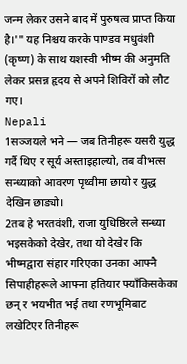जन्म लेकर उसने बाद में पुरुषत्व प्राप्त किया है।'" यह निश्चय करके पाण्डव मधुवंशी (कृष्ण) के साथ यशस्वी भीष्म की अनुमति लेकर प्रसन्न हृदय से अपने शिविरों को लौट गए।
Nepali
1सञ्जयले भने — जब तिनीहरू यसरी युद्ध गर्दै थिए र सूर्य अस्ताइहाल्यो, तब वीभत्स सन्ध्याको आवरण पृथ्वीमा छायो र युद्ध देखिन छाड्यो।
2तब हे भरतवंशी, राजा युधिष्ठिरले सन्ध्या भइसकेको देखेर, तथा यो देखेर कि भीष्मद्वारा संहार गरिएका उनका आफ्नै सिपाहीहरूले आफ्ना हतियार फ्याँकिसकेका छन् र भयभीत भई तथा रणभूमिबाट लखेटिएर तिनीहरू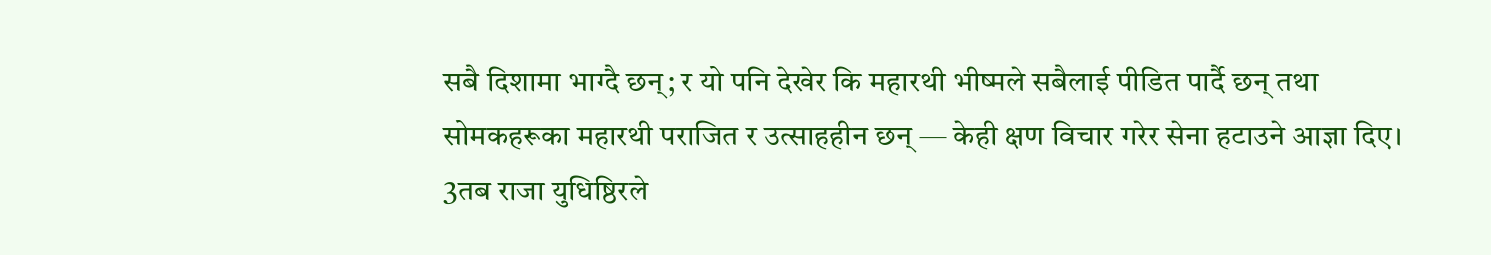सबै दिशामा भाग्दै छन्; र यो पनि देखेर कि महारथी भीष्मले सबैलाई पीडित पार्दै छन् तथा सोमकहरूका महारथी पराजित र उत्साहहीन छन् — केही क्षण विचार गरेर सेना हटाउने आज्ञा दिए।
3तब राजा युधिष्ठिरले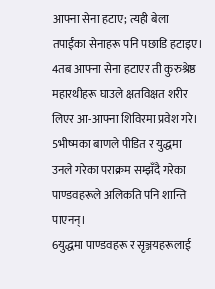आफ्ना सेना हटाए; त्यही बेला तपाईंका सेनाहरू पनि पछाडि हटाइए।
4तब आफ्ना सेना हटाएर ती कुरुश्रेष्ठ महारथीहरू घाउले क्षतविक्षत शरीर लिएर आ-आफ्ना शिविरमा प्रवेश गरे।
5भीष्मका बाणले पीडित र युद्धमा उनले गरेका पराक्रम सम्झँदै गरेका पाण्डवहरूले अलिकति पनि शान्ति पाएनन्।
6युद्धमा पाण्डवहरू र सृञ्जयहरूलाई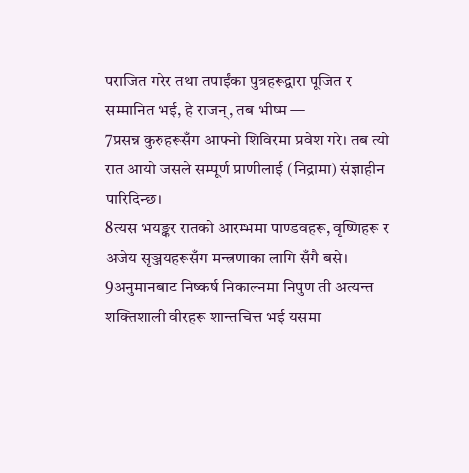पराजित गरेर तथा तपाईंका पुत्रहरूद्वारा पूजित र सम्मानित भई, हे राजन्, तब भीष्म —
7प्रसन्न कुरुहरूसँग आफ्नो शिविरमा प्रवेश गरे। तब त्यो रात आयो जसले सम्पूर्ण प्राणीलाई (निद्रामा) संज्ञाहीन पारिदिन्छ।
8त्यस भयङ्कर रातको आरम्भमा पाण्डवहरू, वृष्णिहरू र अजेय सृञ्जयहरूसँग मन्त्रणाका लागि सँगै बसे।
9अनुमानबाट निष्कर्ष निकाल्नमा निपुण ती अत्यन्त शक्तिशाली वीरहरू शान्तचित्त भई यसमा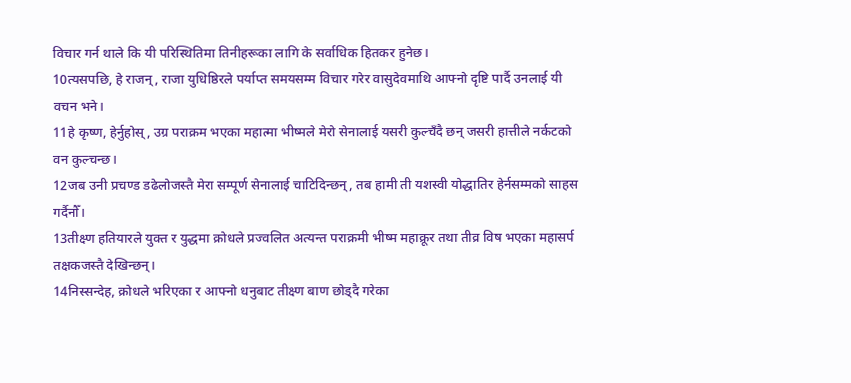विचार गर्न थाले कि यी परिस्थितिमा तिनीहरूका लागि के सर्वाधिक हितकर हुनेछ।
10त्यसपछि, हे राजन्, राजा युधिष्ठिरले पर्याप्त समयसम्म विचार गरेर वासुदेवमाथि आफ्नो दृष्टि पार्दै उनलाई यी वचन भने।
11हे कृष्ण, हेर्नुहोस्, उग्र पराक्रम भएका महात्मा भीष्मले मेरो सेनालाई यसरी कुल्चँदै छन् जसरी हात्तीले नर्कटको वन कुल्चन्छ।
12जब उनी प्रचण्ड डढेलोजस्तै मेरा सम्पूर्ण सेनालाई चाटिदिन्छन्, तब हामी ती यशस्वी योद्धातिर हेर्नसम्मको साहस गर्दैनौँ।
13तीक्ष्ण हतियारले युक्त र युद्धमा क्रोधले प्रज्वलित अत्यन्त पराक्रमी भीष्म महाक्रूर तथा तीव्र विष भएका महासर्प तक्षकजस्तै देखिन्छन्।
14निस्सन्देह, क्रोधले भरिएका र आफ्नो धनुबाट तीक्ष्ण बाण छोड्दै गरेका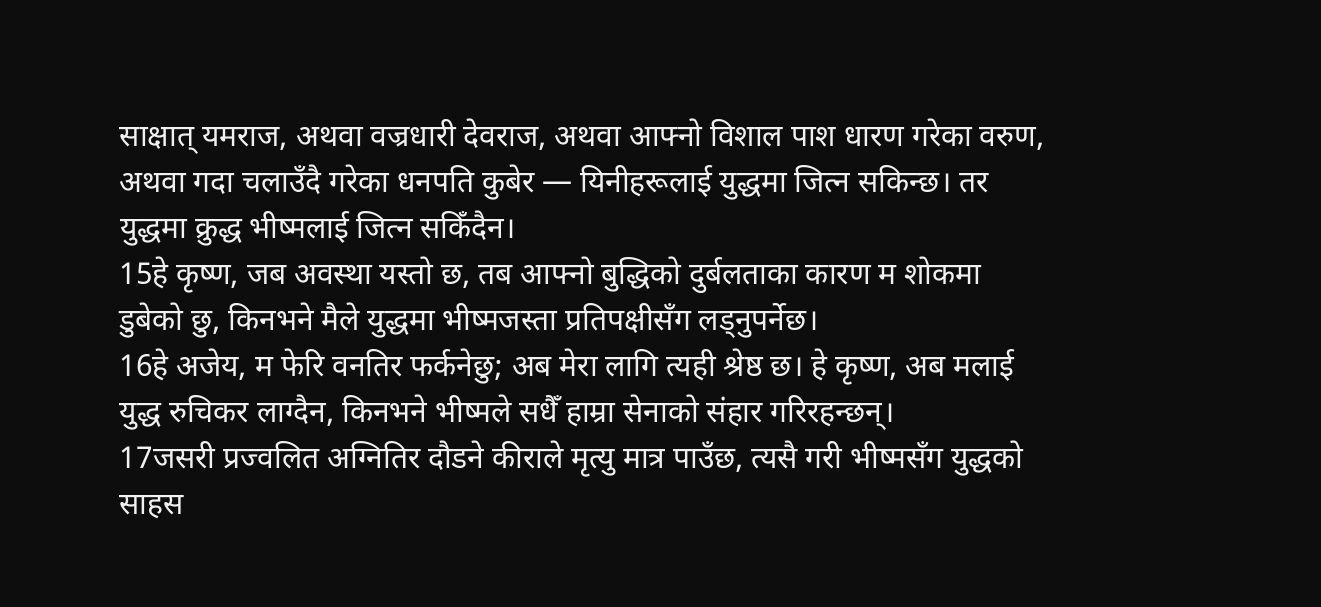साक्षात् यमराज, अथवा वज्रधारी देवराज, अथवा आफ्नो विशाल पाश धारण गरेका वरुण, अथवा गदा चलाउँदै गरेका धनपति कुबेर — यिनीहरूलाई युद्धमा जित्न सकिन्छ। तर युद्धमा क्रुद्ध भीष्मलाई जित्न सकिँदैन।
15हे कृष्ण, जब अवस्था यस्तो छ, तब आफ्नो बुद्धिको दुर्बलताका कारण म शोकमा डुबेको छु, किनभने मैले युद्धमा भीष्मजस्ता प्रतिपक्षीसँग लड्नुपर्नेछ।
16हे अजेय, म फेरि वनतिर फर्कनेछु; अब मेरा लागि त्यही श्रेष्ठ छ। हे कृष्ण, अब मलाई युद्ध रुचिकर लाग्दैन, किनभने भीष्मले सधैँ हाम्रा सेनाको संहार गरिरहन्छन्।
17जसरी प्रज्वलित अग्नितिर दौडने कीराले मृत्यु मात्र पाउँछ, त्यसै गरी भीष्मसँग युद्धको साहस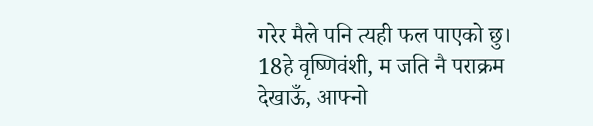गरेर मैले पनि त्यही फल पाएको छु।
18हे वृष्णिवंशी, म जति नै पराक्रम देखाऊँ, आफ्नो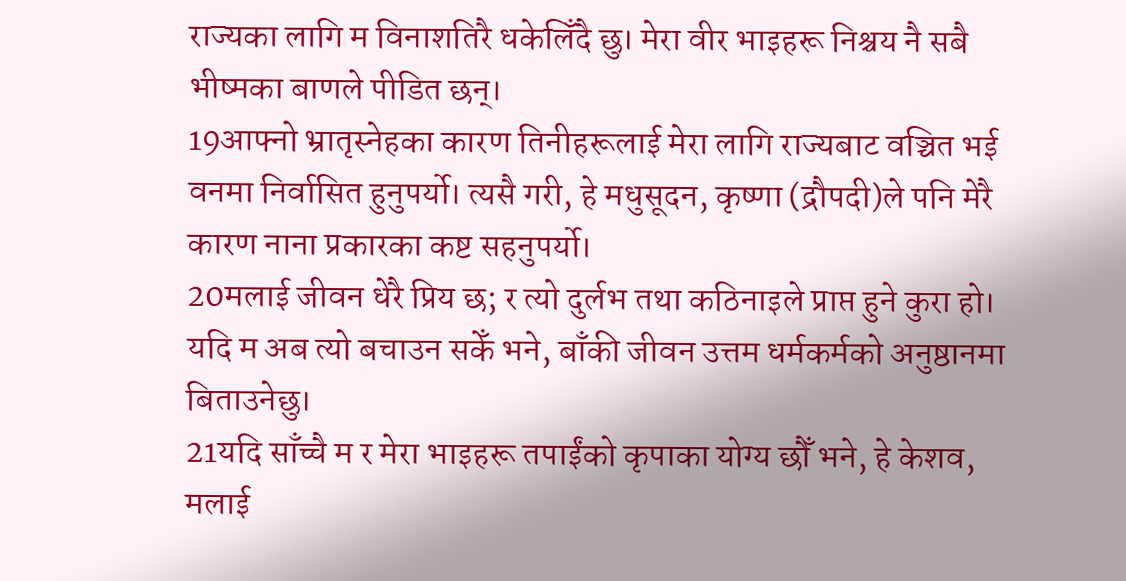राज्यका लागि म विनाशतिरै धकेलिँदै छु। मेरा वीर भाइहरू निश्चय नै सबै भीष्मका बाणले पीडित छन्।
19आफ्नो भ्रातृस्नेहका कारण तिनीहरूलाई मेरा लागि राज्यबाट वञ्चित भई वनमा निर्वासित हुनुपर्यो। त्यसै गरी, हे मधुसूदन, कृष्णा (द्रौपदी)ले पनि मेरै कारण नाना प्रकारका कष्ट सहनुपर्यो।
20मलाई जीवन धेरै प्रिय छ; र त्यो दुर्लभ तथा कठिनाइले प्राप्त हुने कुरा हो। यदि म अब त्यो बचाउन सकेँ भने, बाँकी जीवन उत्तम धर्मकर्मको अनुष्ठानमा बिताउनेछु।
21यदि साँच्चै म र मेरा भाइहरू तपाईंको कृपाका योग्य छौँ भने, हे केशव, मलाई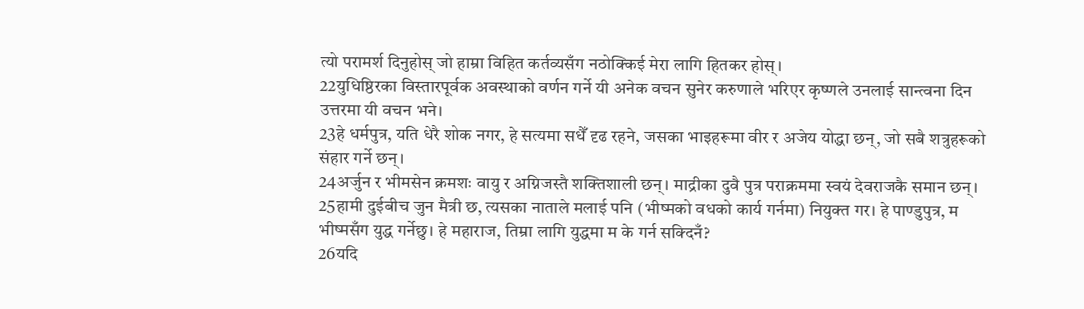त्यो परामर्श दिनुहोस् जो हाम्रा विहित कर्तव्यसँग नठोक्किई मेरा लागि हितकर होस्।
22युधिष्ठिरका विस्तारपूर्वक अवस्थाको वर्णन गर्ने यी अनेक वचन सुनेर करुणाले भरिएर कृष्णले उनलाई सान्त्वना दिन उत्तरमा यी वचन भने।
23हे धर्मपुत्र, यति धेरै शोक नगर, हे सत्यमा सधैँ दृढ रहने, जसका भाइहरूमा वीर र अजेय योद्धा छन्, जो सबै शत्रुहरूको संहार गर्ने छन्।
24अर्जुन र भीमसेन क्रमशः वायु र अग्निजस्तै शक्तिशाली छन्। माद्रीका दुवै पुत्र पराक्रममा स्वयं देवराजकै समान छन्।
25हामी दुईबीच जुन मैत्री छ, त्यसका नाताले मलाई पनि (भीष्मको वधको कार्य गर्नमा) नियुक्त गर। हे पाण्डुपुत्र, म भीष्मसँग युद्ध गर्नेछु। हे महाराज, तिम्रा लागि युद्धमा म के गर्न सक्दिनँ?
26यदि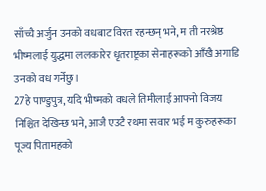साँच्चै अर्जुन उनको वधबाट विरत रहन्छन् भने, म ती नरश्रेष्ठ भीष्मलाई युद्धमा ललकारेर धृतराष्ट्रका सेनाहरूको आँखै अगाडि उनको वध गर्नेछु।
27हे पाण्डुपुत्र, यदि भीष्मको वधले तिमीलाई आफ्नो विजय निश्चित देखिन्छ भने, आजै एउटै रथमा सवार भई म कुरुहरूका पूज्य पितामहको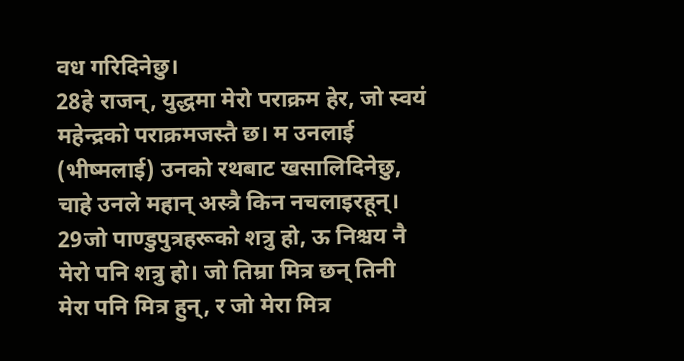वध गरिदिनेछु।
28हे राजन्, युद्धमा मेरो पराक्रम हेर, जो स्वयं महेन्द्रको पराक्रमजस्तै छ। म उनलाई (भीष्मलाई) उनको रथबाट खसालिदिनेछु, चाहे उनले महान् अस्त्रै किन नचलाइरहून्।
29जो पाण्डुपुत्रहरूको शत्रु हो, ऊ निश्चय नै मेरो पनि शत्रु हो। जो तिम्रा मित्र छन् तिनी मेरा पनि मित्र हुन्, र जो मेरा मित्र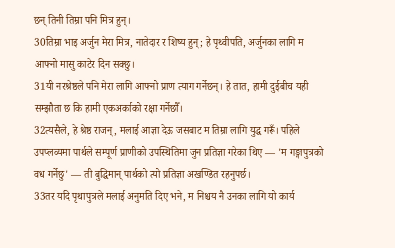छन् तिनी तिम्रा पनि मित्र हुन्।
30तिम्रा भाइ अर्जुन मेरा मित्र, नातेदार र शिष्य हुन्; हे पृथ्वीपति, अर्जुनका लागि म आफ्नो मासु काटेर दिन सक्छु।
31यी नरश्रेष्ठले पनि मेरा लागि आफ्नो प्राण त्याग गर्नेछन्। हे तात, हामी दुईबीच यही सम्झौता छ कि हामी एकअर्काको रक्षा गर्नेछौँ।
32त्यसैले, हे श्रेष्ठ राजन्, मलाई आज्ञा देऊ जसबाट म तिम्रा लागि युद्ध गरूँ। पहिले उपप्लव्यमा पार्थले सम्पूर्ण प्राणीको उपस्थितिमा जुन प्रतिज्ञा गरेका थिए — 'म गङ्गापुत्रको वध गर्नेछु' — ती बुद्धिमान् पार्थको त्यो प्रतिज्ञा अखण्डित रहनुपर्छ।
33तर यदि पृथापुत्रले मलाई अनुमति दिए भने, म निश्चय नै उनका लागि यो कार्य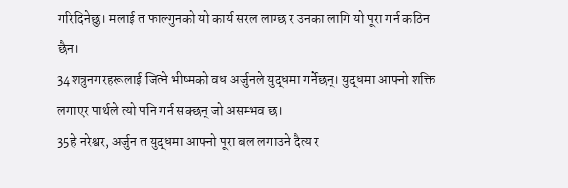गरिदिनेछु। मलाई त फाल्गुनको यो कार्य सरल लाग्छ र उनका लागि यो पूरा गर्न कठिन छैन।
34शत्रुनगरहरूलाई जित्ने भीष्मको वध अर्जुनले युद्धमा गर्नेछन्। युद्धमा आफ्नो शक्ति लगाएर पार्थले त्यो पनि गर्न सक्छन् जो असम्भव छ।
35हे नरेश्वर, अर्जुन त युद्धमा आफ्नो पूरा बल लगाउने दैत्य र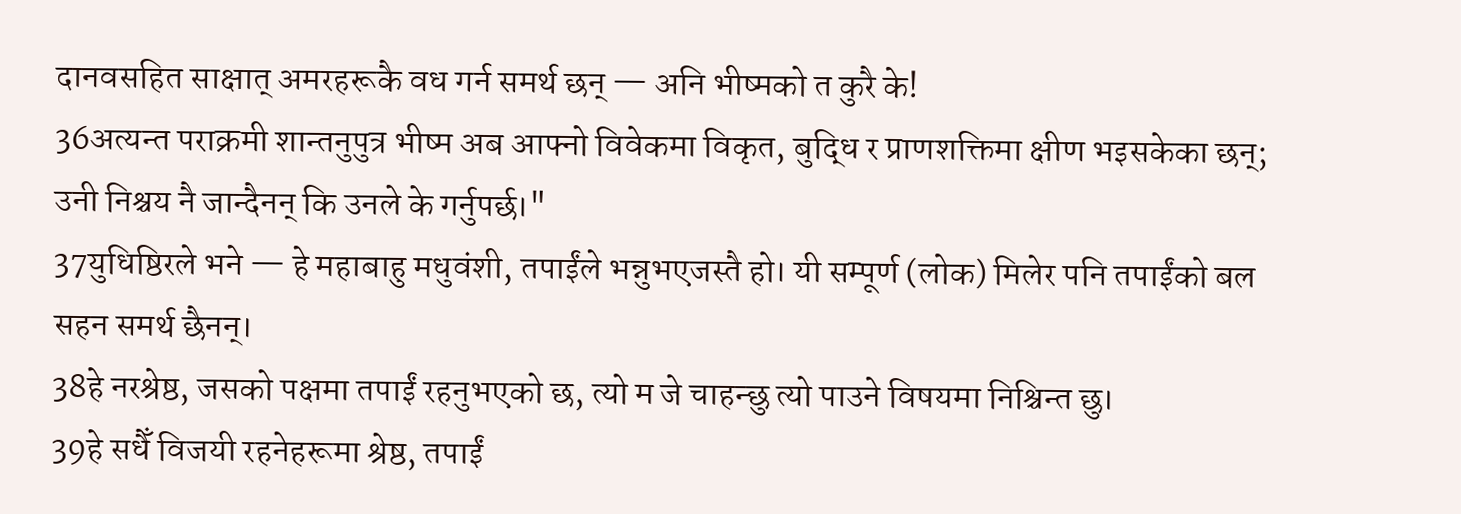दानवसहित साक्षात् अमरहरूकै वध गर्न समर्थ छन् — अनि भीष्मको त कुरै के!
36अत्यन्त पराक्रमी शान्तनुपुत्र भीष्म अब आफ्नो विवेकमा विकृत, बुद्धि र प्राणशक्तिमा क्षीण भइसकेका छन्; उनी निश्चय नै जान्दैनन् कि उनले के गर्नुपर्छ।"
37युधिष्ठिरले भने — हे महाबाहु मधुवंशी, तपाईंले भन्नुभएजस्तै हो। यी सम्पूर्ण (लोक) मिलेर पनि तपाईंको बल सहन समर्थ छैनन्।
38हे नरश्रेष्ठ, जसको पक्षमा तपाईं रहनुभएको छ, त्यो म जे चाहन्छु त्यो पाउने विषयमा निश्चिन्त छु।
39हे सधैँ विजयी रहनेहरूमा श्रेष्ठ, तपाईं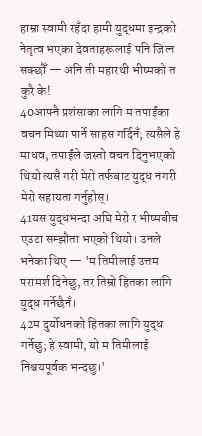हाम्रा स्वामी रहँदा हामी युद्धमा इन्द्रको नेतृत्व भएका देवताहरूलाई पनि जित्न सक्छौँ — अनि ती महारथी भीष्मको त कुरै के!
40आफ्नै प्रशंसाका लागि म तपाईंका वचन मिथ्या पार्ने साहस गर्दिनँ; त्यसैले हे माधव, तपाईंले जस्तो वचन दिनुभएको थियो त्यसै गरी मेरो तर्फबाट युद्ध नगरी मेरो सहायता गर्नुहोस्।
41यस युद्धभन्दा अघि मेरो र भीष्मबीच एउटा सम्झौता भएको थियो। उनले भनेका थिए — 'म तिमीलाई उत्तम परामर्श दिनेछु, तर तिम्रो हितका लागि युद्ध गर्नेछैनँ।
42म दुर्योधनको हितका लागि युद्ध गर्नेछु; हे स्वामी, यो म तिमीलाई निश्चयपूर्वक भन्दछु।'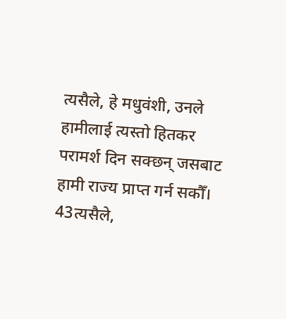त्यसैले, हे मधुवंशी, उनले हामीलाई त्यस्तो हितकर परामर्श दिन सक्छन् जसबाट हामी राज्य प्राप्त गर्न सकौँ।
43त्यसैले,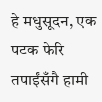हे मधुसूदन, एक पटक फेरि तपाईंसँगै हामी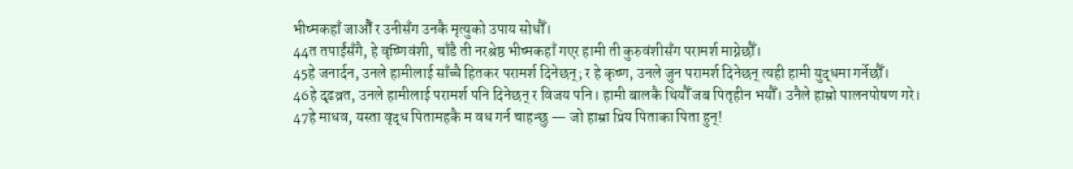भीष्मकहाँ जाऔँ र उनीसँग उनकै मृत्युको उपाय सोधौँ।
44त तपाईंसँगै, हे वृष्णिवंशी, चाँडै ती नरश्रेष्ठ भीष्मकहाँ गएर हामी ती कुरुवंशीसँग परामर्श माग्नेछौँ।
45हे जनार्दन, उनले हामीलाई साँच्चै हितकर परामर्श दिनेछन्; र हे कृष्ण, उनले जुन परामर्श दिनेछन् त्यही हामी युद्धमा गर्नेछौँ।
46हे दृढव्रत, उनले हामीलाई परामर्श पनि दिनेछन् र विजय पनि। हामी बालकै थियौँ जब पितृहीन भयौँ। उनैले हाम्रो पालनपोषण गरे।
47हे माधव, यस्ता वृद्ध पितामहकै म वध गर्न चाहन्छु — जो हाम्रा प्रिय पिताका पिता हुन्!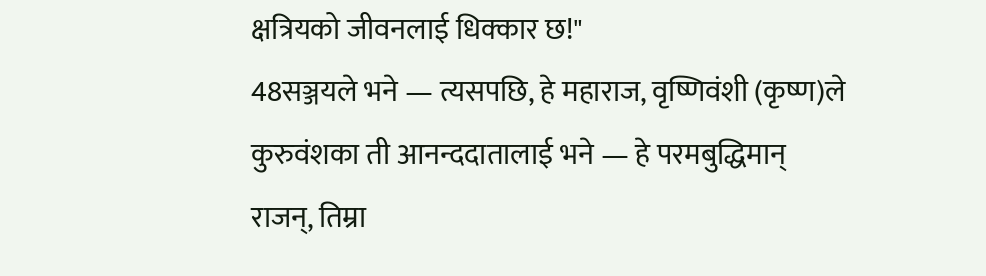क्षत्रियको जीवनलाई धिक्कार छ!"
48सञ्जयले भने — त्यसपछि, हे महाराज, वृष्णिवंशी (कृष्ण)ले कुरुवंशका ती आनन्ददातालाई भने — हे परमबुद्धिमान् राजन्, तिम्रा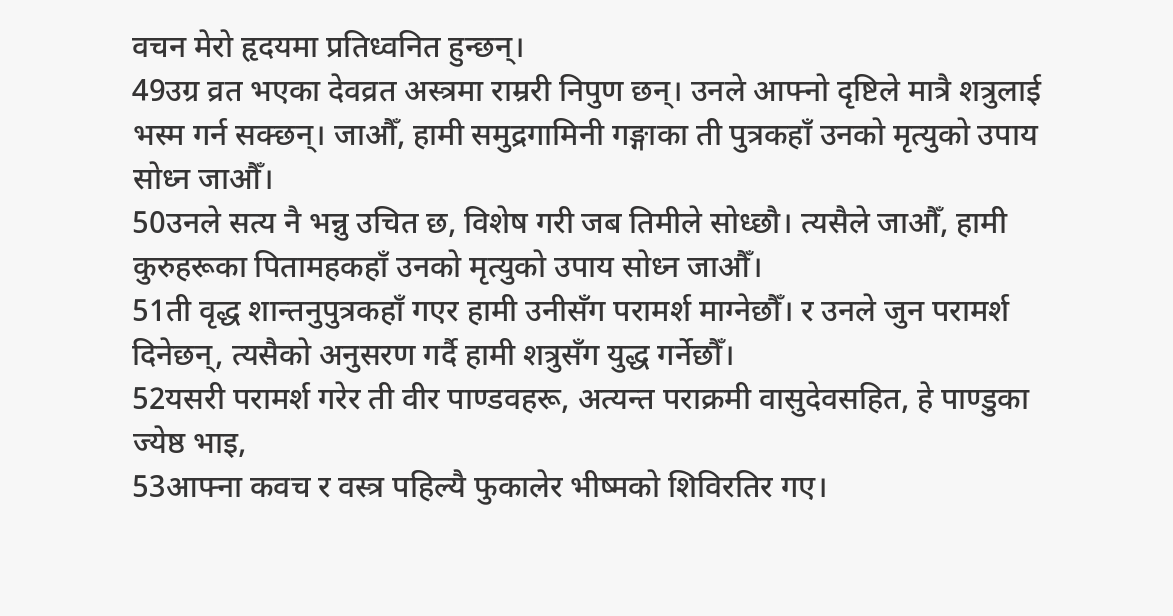वचन मेरो हृदयमा प्रतिध्वनित हुन्छन्।
49उग्र व्रत भएका देवव्रत अस्त्रमा राम्ररी निपुण छन्। उनले आफ्नो दृष्टिले मात्रै शत्रुलाई भस्म गर्न सक्छन्। जाऔँ, हामी समुद्रगामिनी गङ्गाका ती पुत्रकहाँ उनको मृत्युको उपाय सोध्न जाऔँ।
50उनले सत्य नै भन्नु उचित छ, विशेष गरी जब तिमीले सोध्छौ। त्यसैले जाऔँ, हामी कुरुहरूका पितामहकहाँ उनको मृत्युको उपाय सोध्न जाऔँ।
51ती वृद्ध शान्तनुपुत्रकहाँ गएर हामी उनीसँग परामर्श माग्नेछौँ। र उनले जुन परामर्श दिनेछन्, त्यसैको अनुसरण गर्दै हामी शत्रुसँग युद्ध गर्नेछौँ।
52यसरी परामर्श गरेर ती वीर पाण्डवहरू, अत्यन्त पराक्रमी वासुदेवसहित, हे पाण्डुका ज्येष्ठ भाइ,
53आफ्ना कवच र वस्त्र पहिल्यै फुकालेर भीष्मको शिविरतिर गए।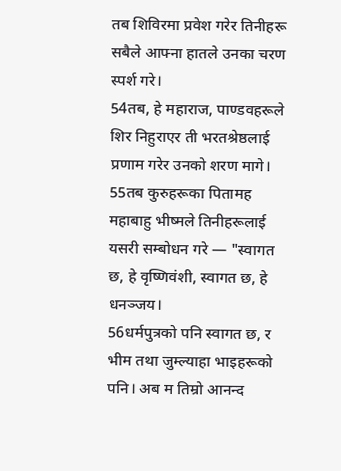तब शिविरमा प्रवेश गरेर तिनीहरू सबैले आफ्ना हातले उनका चरण स्पर्श गरे।
54तब, हे महाराज, पाण्डवहरूले शिर निहुराएर ती भरतश्रेष्ठलाई प्रणाम गरेर उनको शरण मागे।
55तब कुरुहरूका पितामह महाबाहु भीष्मले तिनीहरूलाई यसरी सम्बोधन गरे — "स्वागत छ, हे वृष्णिवंशी, स्वागत छ, हे धनञ्जय।
56धर्मपुत्रको पनि स्वागत छ, र भीम तथा जुम्ल्याहा भाइहरूको पनि। अब म तिम्रो आनन्द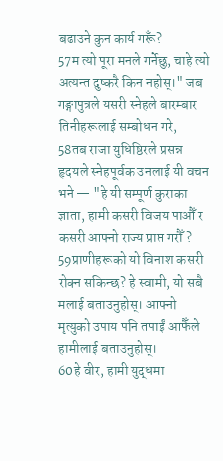बढाउने कुन कार्य गरूँ?
57म त्यो पूरा मनले गर्नेछु, चाहे त्यो अत्यन्त दुष्करै किन नहोस्।" जब गङ्गापुत्रले यसरी स्नेहले बारम्बार तिनीहरूलाई सम्बोधन गरे,
58तब राजा युधिष्ठिरले प्रसन्न हृदयले स्नेहपूर्वक उनलाई यी वचन भने — "हे यी सम्पूर्ण कुराका ज्ञाता, हामी कसरी विजय पाऔँ र कसरी आफ्नो राज्य प्राप्त गरौँ?
59प्राणीहरूको यो विनाश कसरी रोक्न सकिन्छ? हे स्वामी, यो सबै मलाई बताउनुहोस्। आफ्नो मृत्युको उपाय पनि तपाईं आफैँले हामीलाई बताउनुहोस्।
60हे वीर, हामी युद्धमा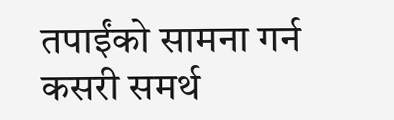तपाईंको सामना गर्न कसरी समर्थ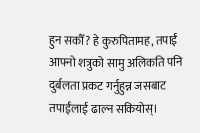हुन सकौँ? हे कुरुपितामह, तपाईं आफ्नो शत्रुको सामु अलिकति पनि दुर्बलता प्रकट गर्नुहुन्न जसबाट तपाईंलाई ढाल्न सकियोस्।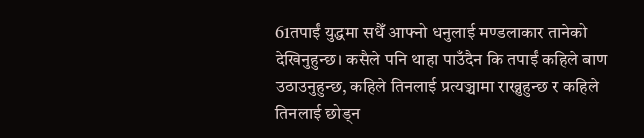61तपाईं युद्धमा सधैँ आफ्नो धनुलाई मण्डलाकार तानेको देखिनुहुन्छ। कसैले पनि थाहा पाउँदैन कि तपाईं कहिले बाण उठाउनुहुन्छ, कहिले तिनलाई प्रत्यञ्चामा राख्नुहुन्छ र कहिले तिनलाई छोड्न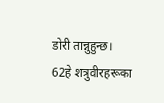डोरी तान्नुहुन्छ।
62हे शत्रुवीरहरूका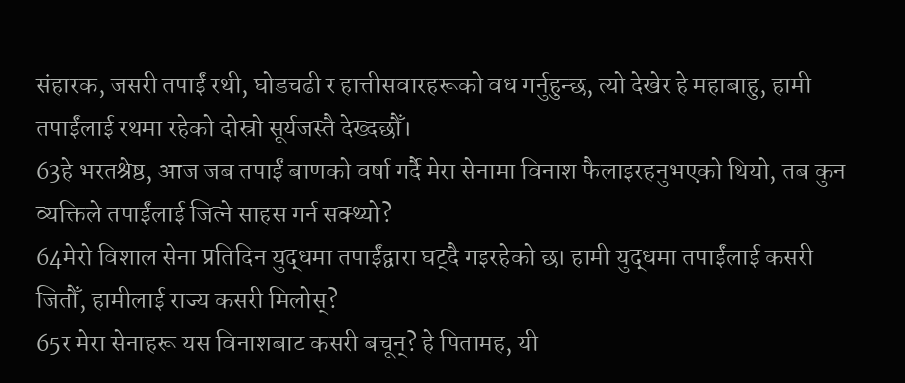संहारक, जसरी तपाईं रथी, घोडचढी र हात्तीसवारहरूको वध गर्नुहुन्छ, त्यो देखेर हे महाबाहु, हामी तपाईंलाई रथमा रहेको दोस्रो सूर्यजस्तै देख्दछौँ।
63हे भरतश्रेष्ठ, आज जब तपाईं बाणको वर्षा गर्दै मेरा सेनामा विनाश फैलाइरहनुभएको थियो, तब कुन व्यक्तिले तपाईंलाई जित्ने साहस गर्न सक्थ्यो?
64मेरो विशाल सेना प्रतिदिन युद्धमा तपाईंद्वारा घट्दै गइरहेको छ। हामी युद्धमा तपाईंलाई कसरी जितौँ, हामीलाई राज्य कसरी मिलोस्?
65र मेरा सेनाहरू यस विनाशबाट कसरी बचून्? हे पितामह, यी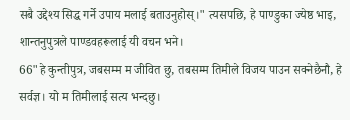सबै उद्देश्य सिद्ध गर्ने उपाय मलाई बताउनुहोस्।" त्यसपछि, हे पाण्डुका ज्येष्ठ भाइ, शान्तनुपुत्रले पाण्डवहरूलाई यी वचन भने।
66"हे कुन्तीपुत्र, जबसम्म म जीवित छु, तबसम्म तिमीले विजय पाउन सक्नेछैनौ, हे सर्वज्ञ। यो म तिमीलाई सत्य भन्दछु।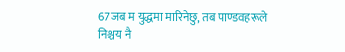67जब म युद्धमा मारिनेछु, तब पाण्डवहरूले निश्चय नै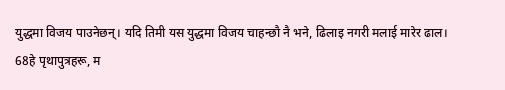युद्धमा विजय पाउनेछन्। यदि तिमी यस युद्धमा विजय चाहन्छौ नै भने, ढिलाइ नगरी मलाई मारेर ढाल।
68हे पृथापुत्रहरू, म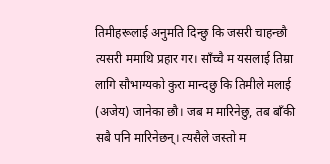तिमीहरूलाई अनुमति दिन्छु कि जसरी चाहन्छौ त्यसरी ममाथि प्रहार गर। साँच्चै म यसलाई तिम्रा लागि सौभाग्यको कुरा मान्दछु कि तिमीले मलाई (अजेय) जानेका छौ। जब म मारिनेछु, तब बाँकी सबै पनि मारिनेछन्। त्यसैले जस्तो म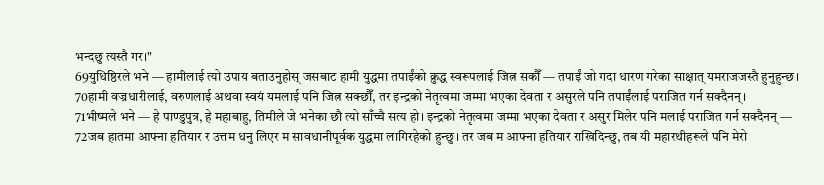भन्दछु त्यस्तै गर।"
69युधिष्ठिरले भने — हामीलाई त्यो उपाय बताउनुहोस् जसबाट हामी युद्धमा तपाईंको क्रुद्ध स्वरूपलाई जित्न सकौँ — तपाईं जो गदा धारण गरेका साक्षात् यमराजजस्तै हुनुहुन्छ।
70हामी वज्रधारीलाई, वरुणलाई अथवा स्वयं यमलाई पनि जित्न सक्छौँ, तर इन्द्रको नेतृत्वमा जम्मा भएका देवता र असुरले पनि तपाईंलाई पराजित गर्न सक्दैनन्।
71भीष्मले भने — हे पाण्डुपुत्र, हे महाबाहु, तिमीले जे भनेका छौ त्यो साँच्चै सत्य हो। इन्द्रको नेतृत्वमा जम्मा भएका देवता र असुर मिलेर पनि मलाई पराजित गर्न सक्दैनन् —
72जब हातमा आफ्ना हतियार र उत्तम धनु लिएर म सावधानीपूर्वक युद्धमा लागिरहेको हुन्छु। तर जब म आफ्ना हतियार राखिदिन्छु, तब यी महारथीहरूले पनि मेरो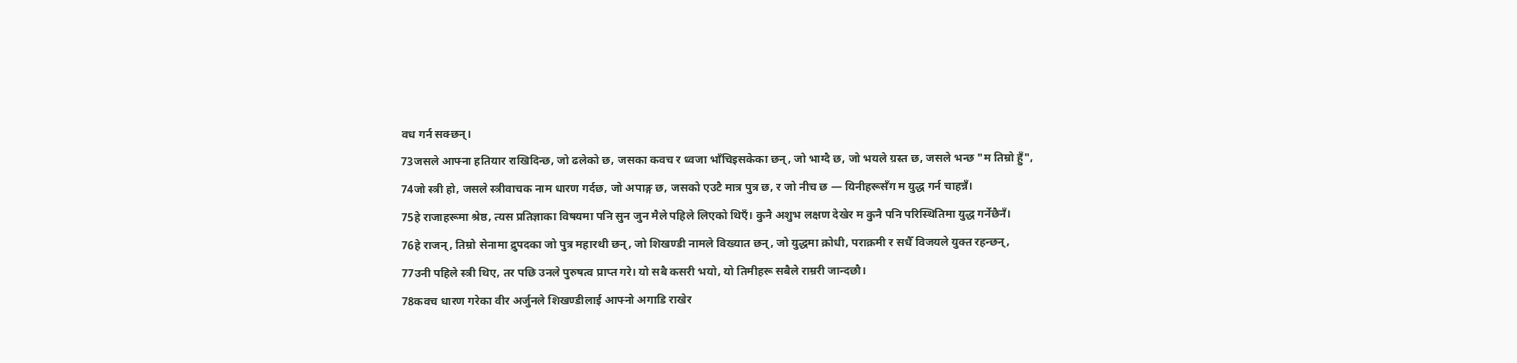वध गर्न सक्छन्।
73जसले आफ्ना हतियार राखिदिन्छ, जो ढलेको छ, जसका कवच र ध्वजा भाँचिइसकेका छन्, जो भाग्दै छ, जो भयले ग्रस्त छ, जसले भन्छ "म तिम्रो हुँ",
74जो स्त्री हो, जसले स्त्रीवाचक नाम धारण गर्दछ, जो अपाङ्ग छ, जसको एउटै मात्र पुत्र छ, र जो नीच छ — यिनीहरूसँग म युद्ध गर्न चाहन्नँ।
75हे राजाहरूमा श्रेष्ठ, त्यस प्रतिज्ञाका विषयमा पनि सुन जुन मैले पहिले लिएको थिएँ। कुनै अशुभ लक्षण देखेर म कुनै पनि परिस्थितिमा युद्ध गर्नेछैनँ।
76हे राजन्, तिम्रो सेनामा द्रुपदका जो पुत्र महारथी छन्, जो शिखण्डी नामले विख्यात छन्, जो युद्धमा क्रोधी, पराक्रमी र सधैँ विजयले युक्त रहन्छन्,
77उनी पहिले स्त्री थिए, तर पछि उनले पुरुषत्व प्राप्त गरे। यो सबै कसरी भयो, यो तिमीहरू सबैले राम्ररी जान्दछौ।
78कवच धारण गरेका वीर अर्जुनले शिखण्डीलाई आफ्नो अगाडि राखेर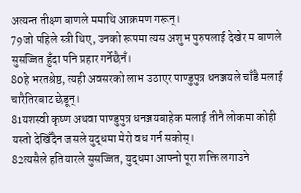अत्यन्त तीक्ष्ण बाणले ममाथि आक्रमण गरून्।
79जो पहिले स्त्री थिए, उनको रूपमा त्यस अशुभ पुरुषलाई देखेर म बाणले सुसज्जित हुँदा पनि प्रहार गर्नेछैनँ।
80हे भरतश्रेष्ठ, त्यही अवसरको लाभ उठाएर पाण्डुपुत्र धनञ्जयले चाँडै मलाई चारैतिरबाट छेडून्।
81यशस्वी कृष्ण अथवा पाण्डुपुत्र धनञ्जयबाहेक मलाई तीनै लोकमा कोही यस्तो देखिँदैन जसले युद्धमा मेरो वध गर्न सकोस्।
82त्यसैले हतियारले सुसज्जित, युद्धमा आफ्नो पूरा शक्ति लगाउने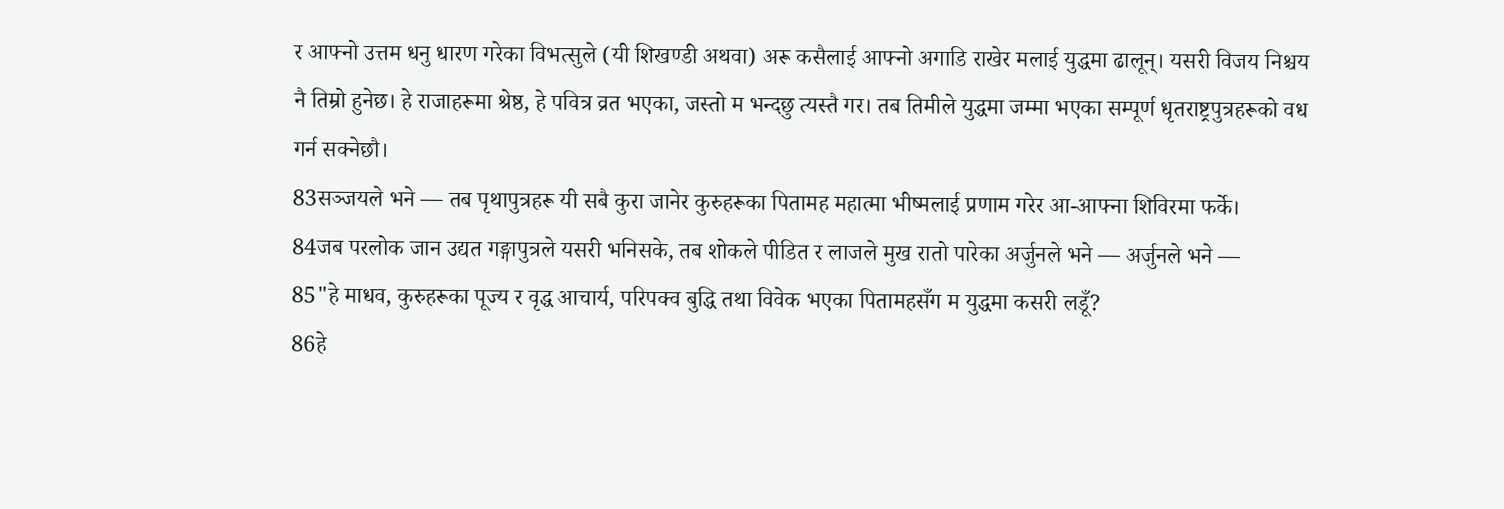र आफ्नो उत्तम धनु धारण गरेका विभत्सुले (यी शिखण्डी अथवा) अरू कसैलाई आफ्नो अगाडि राखेर मलाई युद्धमा ढालून्। यसरी विजय निश्चय नै तिम्रो हुनेछ। हे राजाहरूमा श्रेष्ठ, हे पवित्र व्रत भएका, जस्तो म भन्दछु त्यस्तै गर। तब तिमीले युद्धमा जम्मा भएका सम्पूर्ण धृतराष्ट्रपुत्रहरूको वध गर्न सक्नेछौ।
83सञ्जयले भने — तब पृथापुत्रहरू यी सबै कुरा जानेर कुरुहरूका पितामह महात्मा भीष्मलाई प्रणाम गरेर आ-आफ्ना शिविरमा फर्के।
84जब परलोक जान उद्यत गङ्गापुत्रले यसरी भनिसके, तब शोकले पीडित र लाजले मुख रातो पारेका अर्जुनले भने — अर्जुनले भने —
85"हे माधव, कुरुहरूका पूज्य र वृद्ध आचार्य, परिपक्व बुद्धि तथा विवेक भएका पितामहसँग म युद्धमा कसरी लडूँ?
86हे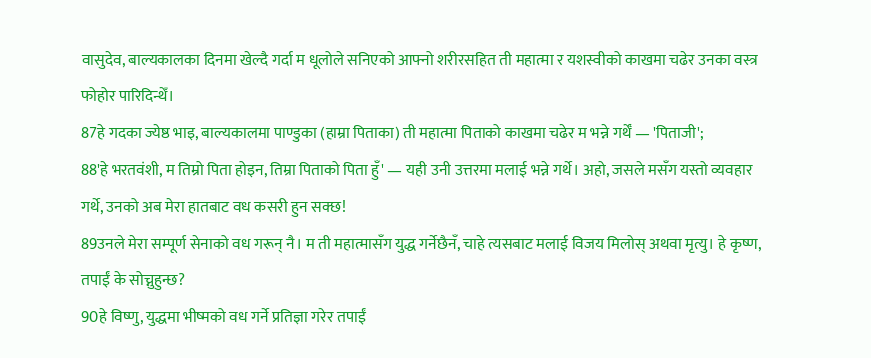वासुदेव, बाल्यकालका दिनमा खेल्दै गर्दा म धूलोले सनिएको आफ्नो शरीरसहित ती महात्मा र यशस्वीको काखमा चढेर उनका वस्त्र फोहोर पारिदिन्थेँ।
87हे गदका ज्येष्ठ भाइ, बाल्यकालमा पाण्डुका (हाम्रा पिताका) ती महात्मा पिताको काखमा चढेर म भन्ने गर्थेँ — 'पिताजी';
88'हे भरतवंशी, म तिम्रो पिता होइन, तिम्रा पिताको पिता हुँ' — यही उनी उत्तरमा मलाई भन्ने गर्थे। अहो, जसले मसँग यस्तो व्यवहार गर्थे, उनको अब मेरा हातबाट वध कसरी हुन सक्छ!
89उनले मेरा सम्पूर्ण सेनाको वध गरून् नै। म ती महात्मासँग युद्ध गर्नेछैनँ, चाहे त्यसबाट मलाई विजय मिलोस् अथवा मृत्यु। हे कृष्ण, तपाईं के सोच्नुहुन्छ?
90हे विष्णु, युद्धमा भीष्मको वध गर्ने प्रतिज्ञा गरेर तपाईं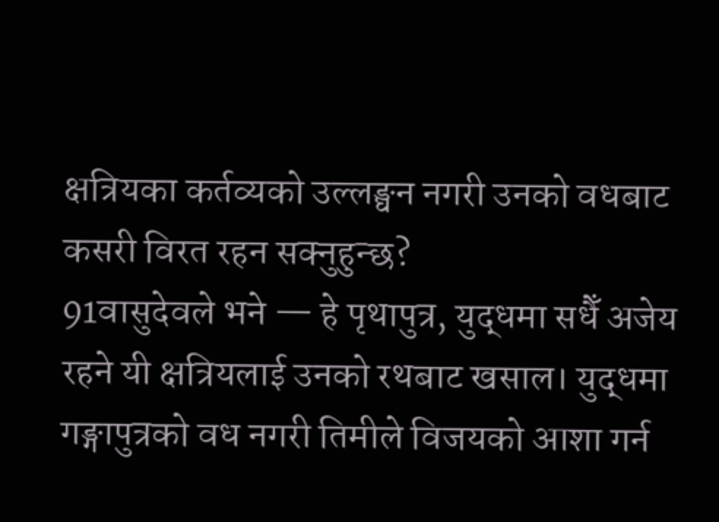क्षत्रियका कर्तव्यको उल्लङ्घन नगरी उनको वधबाट कसरी विरत रहन सक्नुहुन्छ?
91वासुदेवले भने — हे पृथापुत्र, युद्धमा सधैँ अजेय रहने यी क्षत्रियलाई उनको रथबाट खसाल। युद्धमा गङ्गापुत्रको वध नगरी तिमीले विजयको आशा गर्न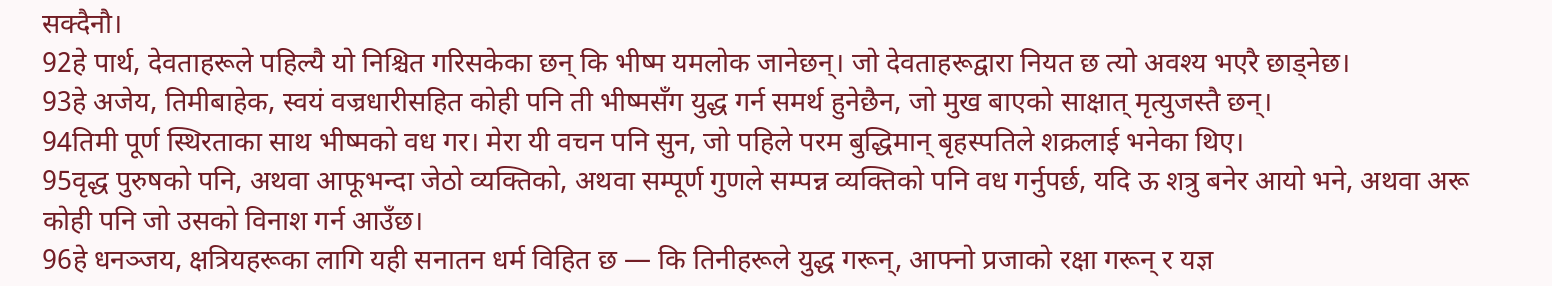सक्दैनौ।
92हे पार्थ, देवताहरूले पहिल्यै यो निश्चित गरिसकेका छन् कि भीष्म यमलोक जानेछन्। जो देवताहरूद्वारा नियत छ त्यो अवश्य भएरै छाड्नेछ।
93हे अजेय, तिमीबाहेक, स्वयं वज्रधारीसहित कोही पनि ती भीष्मसँग युद्ध गर्न समर्थ हुनेछैन, जो मुख बाएको साक्षात् मृत्युजस्तै छन्।
94तिमी पूर्ण स्थिरताका साथ भीष्मको वध गर। मेरा यी वचन पनि सुन, जो पहिले परम बुद्धिमान् बृहस्पतिले शक्रलाई भनेका थिए।
95वृद्ध पुरुषको पनि, अथवा आफूभन्दा जेठो व्यक्तिको, अथवा सम्पूर्ण गुणले सम्पन्न व्यक्तिको पनि वध गर्नुपर्छ, यदि ऊ शत्रु बनेर आयो भने, अथवा अरू कोही पनि जो उसको विनाश गर्न आउँछ।
96हे धनञ्जय, क्षत्रियहरूका लागि यही सनातन धर्म विहित छ — कि तिनीहरूले युद्ध गरून्, आफ्नो प्रजाको रक्षा गरून् र यज्ञ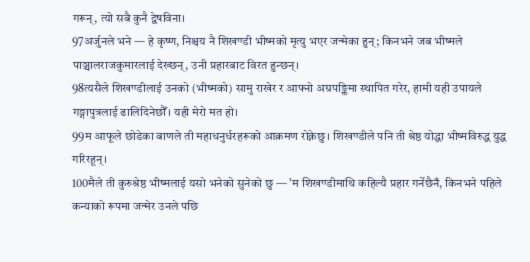गरून्, त्यो सबै कुनै द्वेषविना।
97अर्जुनले भने — हे कृष्ण, निश्चय नै शिखण्डी भीष्मको मृत्यु भएर जन्मेका हुन्; किनभने जब भीष्मले पाञ्चालराजकुमारलाई देख्छन्, उनी प्रहारबाट विरत हुन्छन्।
98त्यसैले शिखण्डीलाई उनको (भीष्मको) सामु राखेर र आफ्नो अग्रपङ्क्तिमा स्थापित गरेर, हामी यही उपायले गङ्गापुत्रलाई ढालिदिनेछौँ। यही मेरो मत हो।
99म आफूले छोडेका बाणले ती महाधनुर्धरहरूको आक्रमण रोक्नेछु। शिखण्डीले पनि ती श्रेष्ठ योद्धा भीष्मविरुद्ध युद्ध गरिरहून्।
100मैले ती कुरुश्रेष्ठ भीष्मलाई यसो भनेको सुनेको छु — 'म शिखण्डीमाथि कहिल्यै प्रहार गर्नेछैनँ, किनभने पहिले कन्याको रूपमा जन्मेर उनले पछि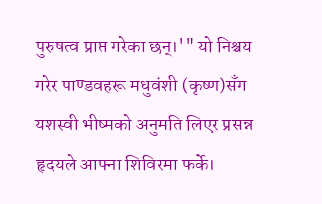पुरुषत्व प्राप्त गरेका छन्।'" यो निश्चय गरेर पाण्डवहरू मधुवंशी (कृष्ण)सँग यशस्वी भीष्मको अनुमति लिएर प्रसन्न हृदयले आफ्ना शिविरमा फर्के।